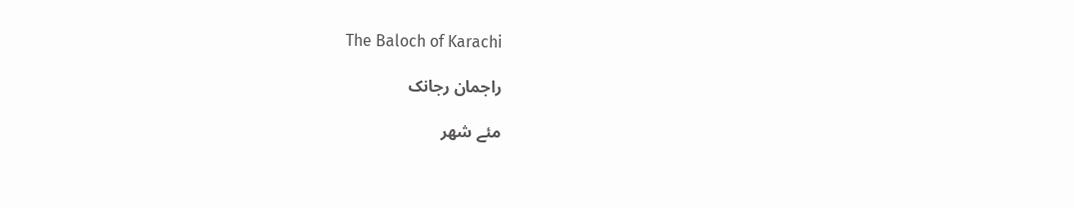The Baloch of Karachi

راجمان رجانک

مئے شهر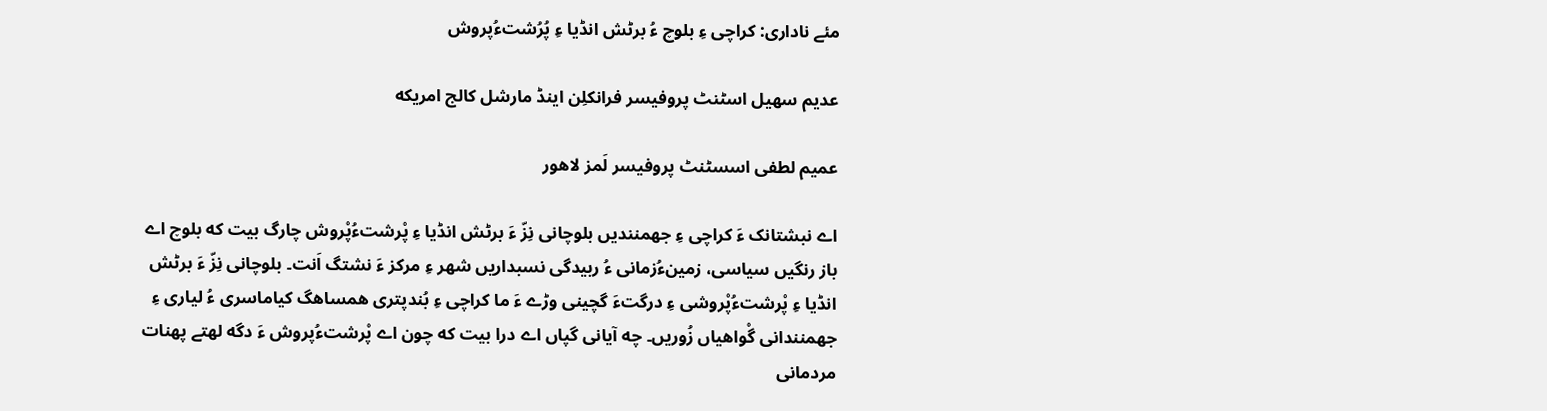مئے ناداری: کراچی ءِ بلوچ ءُ برٹش انڈیا ءِ پُرُشتءُپروش

عدیم سهیل اسٹنٹ پروفیسر فرانکلِن اینڈ مارشل کالج امریکه

عمیم لطفی اسسٹنٹ پروفیسر لَمز لاھور

اے نبشتانک ءَ کراچی ءِ جهمنندیں بلوچانی نِزّ ءَ برٹش انڈیا ءِ پْرشتءُپْروش چارگ بیت که بلوچ اے باز رنگیں سیاسی، زمینءُزمانی ءُ ربیدگی نسبداریں شھر ءِ مرکز ءَ نشتگ اَنت۔ بلوچانی نِزّ ءَ برٹش انڈیا ءِ پْرشتءُپْروشی ءِ درگتءَ گچینی وڑے ءَ ما کراچی ءِ بُندپتری ھمساھگ کیاماسری ءُ لیاری ءِ جهمنندانی گْواھیاں زُوریں۔ چه آیانی گپاں اے درا بیت که چون اے پْرشتءُپروش ءَ دگه لهتے پھنات مردمانی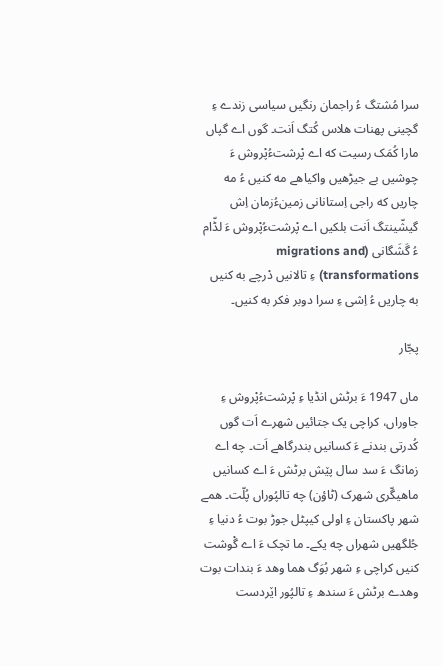سرا مُشتگ ءُ راجمان رنگیں سیاسی زندے ءِ گچینی پھنات ھلاس کُتگ اَنت۔ گوں اے گپاں مارا کُمَک رسیت که اے پْرشتءُپْروش ءَ چوشیں بے جیڑهیں واکیاهے مه کنیں ءُ مه چاریں که راجی اِستانانی زمینءُزمان اِش گیشّینتگ اَنت بلکیں اے پْرشتءُپْروش ءَ لڈّام ءُ گَشَگانی (migrations and transformations) ءِ تالانیں دْرچے به کنیں به چاریں ءُ اِشی ءِ سرا دوبر فکر به کنیں۔

پجّار

ماں 1947 ءَ برٹش انڈیا ءِ پْرشتءُپْروش ءِ جاوراں، کراچی یک جتائیں شهرے اَت گوں کُدرتی بندنے ءَ کسانیں بندرگاهے اَت۔ چه اے زمانگ ءَ سد سال پێش برٹش ءَ اے کسانیں ماھیگّری شهرک (ٹاؤن) چه تالپُوراں پُلّت۔ ھمے شهر پاکستان ءِ اولی کیپٹل جوڑ بوت ءُ دنیا ءِ جُلگهیں شهراں چه یکے۔ ما تچک ءَ اے گْوشت کنیں کراچی ءِ شهر بُوَگ ھما وھد ءَ بندات بوت وھدے برٹش ءَ سندھ ءِ تالپُور اێردست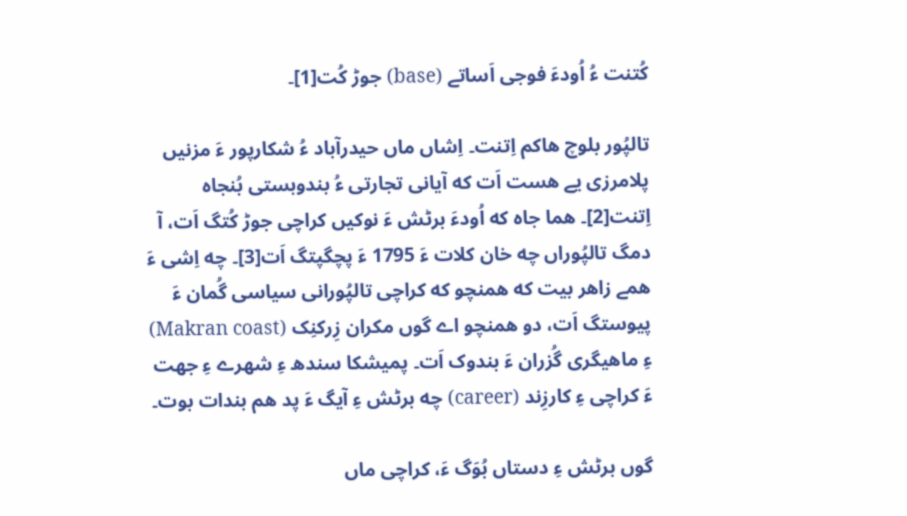کُتنت ءُ اُودءَ فوجی اَساتے (base) جوڑ کُت[1]۔

تالپُور بلوچ ھاکم اِتنت۔ اِشاں ماں حیدرآباد ءُ شکارپور ءَ مزنیں پلامرزی یے ھست اَت که آیانی تجارتی ءُ بندوبستی بُنجاه اِتنت[2]۔ ھما جاه که اُودءَ برٹش ءَ نوکیں کراچی جوڑ کُتگ اَت، آ دمگ تالپُوراں چه خان کلات ءَ 1795 ءَ پچگپتگ اَت[3]۔ چه اِشی ءَ ھمے زاھر بیت که ھمنچو که کراچی تالپُورانی سیاسی گُمان ءَ پیوستگ اَت، دو ھمنچو اے گوں مکران زِرکنِک (Makran coast) ءِ ماھیگری گُزران ءَ بندوک اَت۔ پمیشکا سندھ ءِ شهرے ءِ جهت ءَ کراچی ءِ کارزِند (career) چه برٹش ءِ آیگ ءَ پد ھم بندات بوت۔

گوں برٹش ءِ دستاں بُوَگ ءَ، کراچی ماں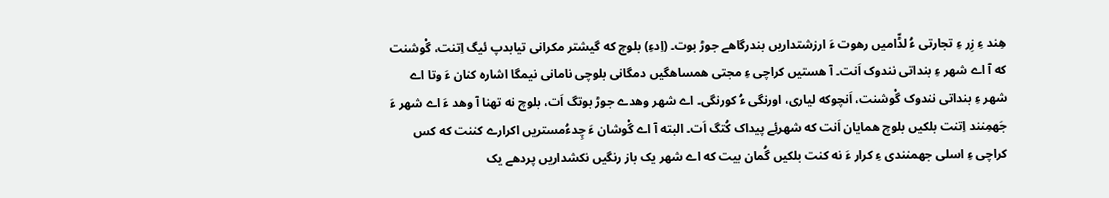ھِند ءِ زِر ءِ تجارتی ءُ لڈّامیں رھوت ءَ ارزشتداریں بندرگاهے جوڑ بوت۔ (اِدءِ) بلوچ که گیشتر مکرانی تیابدپ ئیگ اِتنت، گْوشنت که آ اے شهر ءِ بنداتی نندوک اَنت۔ آ ھستیں کراچی ءِ مجتی ھمساھگیں دمگانی بلوچی نامانی نیمگا اشاره کنان ءَ وتا اے شهر ءِ بنداتی نندوک گْوشنت، اَنچوکه لیاری، اورنگی ءُ کورنگی۔ اے شهر وھدے جوڑ بوتگ اَت، بلوچ نه تهنا آ وھد ءَ اے شهر ءَ جَھمِنند اِتنت بلکیں بلوچ ھمایان اَنت که شهرئِے پیداک کُتگ اَت۔ البته آ اے گْوشان ءَ چِدءُمستریں اکرارے کننت که کس کراچی ءِ اسلی جهمنندی ءِ کرار ءَ نه کنت بلکیں گُمان بیت که اے شهر یک باز رنگیں نکشداریں پردهے یک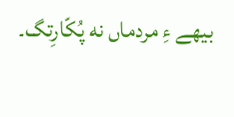بیھے ءِ مردماں نه پُکّارِتگ۔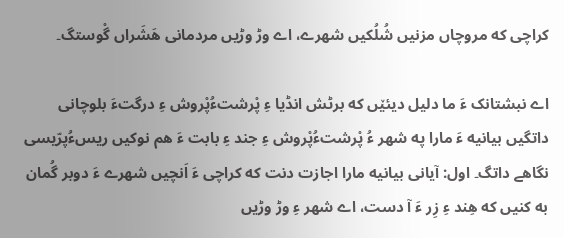کراچی که مروچاں مزنیں شُلُکیں شهرے، اے وڑ وڑیں مردمانی ھَشَراں گْوستگ۔

اے نبشتانک ءَ ما دلیل دیئێں که برٹش انڈیا ءِ پْرشتءُپْروش ءِ درگتءَ بلوچانی داتگیں بیانیه ءَ مارا په شهر ءُ پْرشتءُپْروش ءِ جند ءِ بابت ءَ ھم نوکیں ریسءُپرّیسی نگاهے داتگ۔ اول: آیانی بیانیه مارا اجازت دنت که کراچی ءَ اَنچیں شهرے ءَ دوبر گُمان به کنیں که ھِند ءِ زِر ءَ آ دست، اے شهر ءِ وڑ وڑیں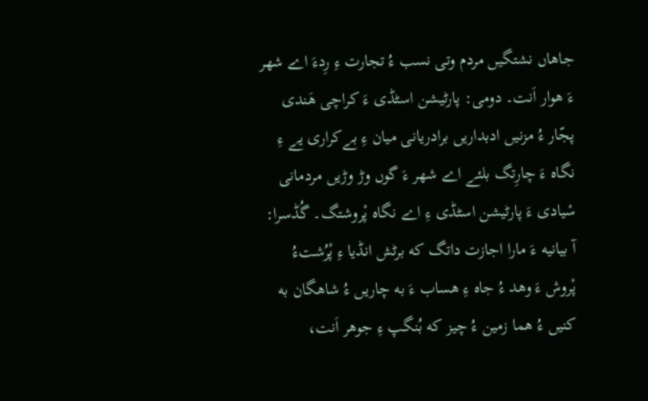جاهاں نشتگیں مردم وتی نسب ءُ تجارت ءِ رِدءَ اے شهر ءَ ھوار اَنت۔ دومی: پارٹیشن اسٹڈی ءَ کراچی ھَندی پجّار ءُ مزنیں ادبداریں برادریانی میان ءِ بےکراری یے ءِ نگاه ءَ چارِتگ بلئے اے شهر ءَ گوں وڑ وڑیں مردمانی سْیادی ءَ پارٹیشن اسٹڈی ءِ اے نگاه پْروشتگ۔ گُڈسرا: آ بیانیه ءَ مارا اجازت داتگ که برٹش انڈیا ءِ پْرُشتءُ پْروش ءَ وھد ءُ جاه ءِ ھساب ءَ به چاریں ءُ شاھگان به کنیں ءُ ھما زمین ءُ چیز که بُنگپ ءِ جوھر اَنت،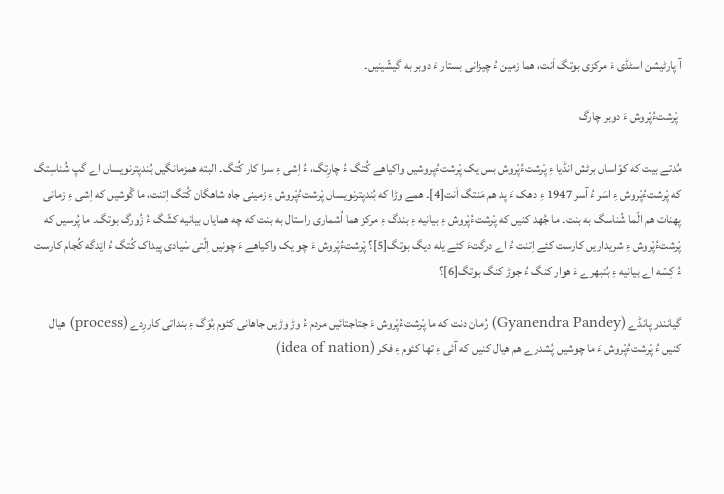آ پارٹیشن اسٹڈی ءَ مرکزی بوتگ اَنت، ھما زمین ءُ چیزانی بستار ءَ دوبر به گیشّینیں۔

 پْرشتءُپْروش ءَ دوبر چارگ

مُدتے بیت که کوّاساں برٹش انڈیا ءِ پْرشتءُپْروش بس یک پْرشتءُپروشیں واکیاهے کُتگ ءُ چارِتگ، ءُ اِشی ءِ سرا کار کُتگ۔ البته ھمزمانگیں بُندپترنویساں اے گپ شُناسِتگ که پْرشتءُپْروش ءِ اسَر ءُ آسر 1947 ءِ دھک ءَ پد ھم مَنتگ اَنت[4]۔ ھمے وڑا که بُندپترنویساں پْرشتءُپْروش ءِ زمینی جاه شاھگان کُتگ اِتنت، ما گْوشیں که اِشی ءِ زمانی پهنات ھم الّما شُناسگ به بنت۔ ما جُهد کنیں که پْرشتءُپْروش ءِ بیانیه ءِ بندگ ءِ مرکز ھما اُشماری راستال به بنت که چه ھمایاں بیانیه کشّگ ءُ زُورگ بوتگ۔ ما پُرسیں که پْرشتءُپْروش ءِ شریداریں کارست کئے اِتنت ءُ اے درگتءَ کئے یله دیگ بوتگ[5]؟ پْرشتءُپْروش ءَ چو یک واکیاهے ءَ چونیں اِلّتی سْیادی پیداک کُتگ ءُ اێدگه کُجام کارست ءُ کِسّه اے بیانیه ءِ بُنبهرے ءَ ھوار کنگ ءُ جوڑ کنگ بوتگ[6]؟

گیانندر پانڈے (Gyanendra Pandey) رُمان دنت که ما پْرشتءُپْروش ءَ جتاجتائیں مردم ءُ وڑ وڑیں جاهانی کئوم بُوَگ ءِ بنداتی کاررِدے (process) ھیال کنیں ءُ پْرشتءُپْروش ءَ ما چوشیں پُشدرے ھم ھیال کنیں که آئی ءِ تها کئوم ءِ فکر (idea of nation)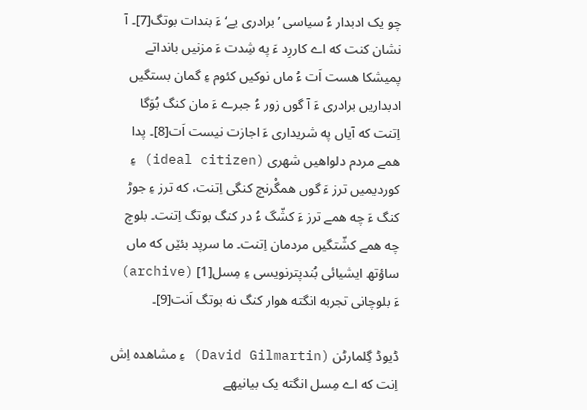چو یک ادبدار ءُ سیاسی ’برادری یے‘ ءَ بندات بوتگ[7]۔ آ نشان کنت که اے کاررِد ءَ په شِدت ءَ مزنیں بانداتے پمیشکا ھست اَت ءُ ماں نوکیں کئوم ءِ گمان بستگیں ادبداریں برادری ءَ آ گوں زور ءُ جبرے ءَ مان کنگ بُوَگا اِتنت که آیاں په شریداری ءَ اجازت نیست اَت[8]۔ پدا ھمے مردم دلواهیں شهری (ideal citizen) ءِ کوردیمیں ترز ءَ گوں ھمگْرنچ کنگی اِتنت، که ترز ءِ جوڑ کنگ ءَ چه ھمے ترز ءَ کشّگ ءُ در کنگ بوتگ اِتنت۔ بلوچ چه ھمے کشّتگیں مردمان اِتنت۔ ما سرپد بئێں که ماں ساؤتھ ایشیائی بُندپترنویسی ءِ مِسل[1] (archive) ءَ بلوچانی تجربه انگته ھوار کنگ نه بوتگ اَنت[9]۔

ڈیوڈ گِلمارٹن (David Gilmartin) ءِ مشاھده اِش اِنت که اے مِسل انگته یک بیانیهے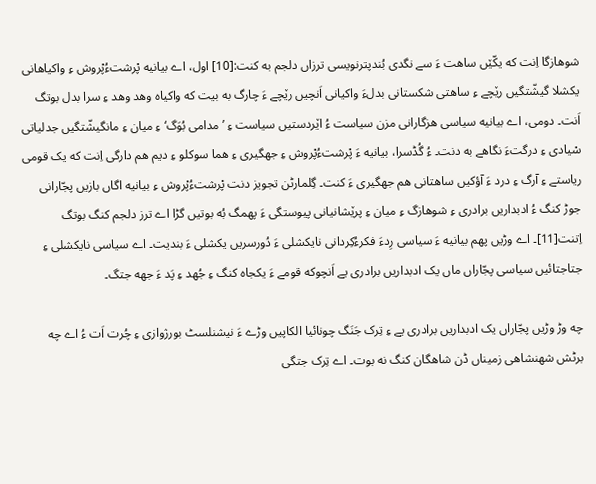شوھازگا اِنت که یکّێں ساھت ءَ سے نگدی بُندپترنویسی ترزاں دلجم به کنت:[10] اول، اے بیانیه پْرشتءُپْروش ءِ واکیاهانی یکشلا گیشّتگیں رێچے ءِ ساھتی شکستانی بدلءَ واکیانی اَنچیں رێچے ءَ چارگ به بیت که واکیاه وھد وھد ءِ سرا بدل بوتگ اَنت۔ دومی، اے بیانیه سیاسی ھزگارانی مزن سیاست ءُ اێردستیں سیاست ءِ ’مدامی بُوَگ‘ ءِ میان ءِ مانگیشّتگیں جدلیاتی سْیادی ءِ درگتءَ نگاهے به دنت۔ ءُ گُڈسرا، بیانیه ءَ پْرشتءُپْروش ءِ جهگیری ءِ ھما سوکلو ءِ دیم ھم دارگی اِنت که یک قومی ریاستے ءِ آرگ ءِ درد ءَ آؤکیں ساھتانی ھم جهگیری ءَ کنت۔ گِلمارٹن تجویز دنت پْرشتءُپْروش ءِ بیانیه اگاں بازیں پجّارانی جوڑ کنگ ءُ ادبداریں برادری ءِ شوھازگ ءِ میان ءِ پرێشانیانی پیوستگی ءَ پهمگ بُه بوتیں گڑا اے ترز دلجم کنگ بوتگ اِتنت[11]۔ اے وڑیں پهم بیانیه ءَ سیاسی رِدءَ فکرءُکِردانی نایکشلی ءَ دُورسریں یکشلی ءَ بندیت۔ اے سیاسی نایکشلی ءِ جتاجتائیں سیاسی پجّاراں ماں یک ادبداریں برادری یے اَنچوکه قومے ءَ یکجاه کنگ ءِ جُهد ءِ پَد ءَ جهه جتگ۔

چه وڑ وڑیں پجّاراں یک ادبداریں برادری یے ءِ تِرک جَنَگ چونائیا الکاپیں وڑے ءَ نیشنلسٹ بورژوازی ءِ چُرت اَت ءُ اے چه برٹش شهنشاھی زمیناں ڈن شاھگان کنگ نه بوت۔ اے تِرک جتگی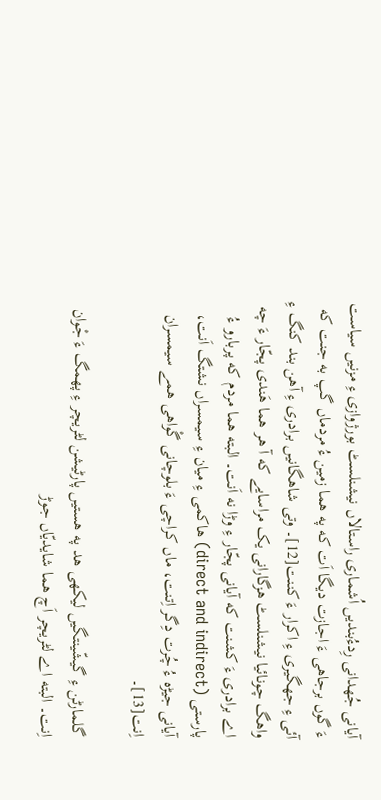آیانی جُهدانی رِدءُبندیں اُشماری راستالاں نیشنلسٹ بورژوازی ءِ مزنیں سیاست ءَ گوں برجاهی ءَ اجازت دیگا اَت که په ھما زمین ءُ مردماں گپ به جنت که آئی ءِ جهگیری ءِ اکرار ءَ کننت[12]۔ وتی شاھگانیں برادری ءِ آھن بند کنگ ءِ واھگ چونائیا نیشنلسٹ ھزگارانی یک مراسایے که آ ھر ھما ھَندی پجّار ءَ چه اے برادری ءَ کشنت که آیانی پجّار ءِ وڑا نه اَنت۔ البته ھما مردم که پربارو ءُ پارستی (direct and indirect) ھاکمی ءِ میان ءِ سیمسراں نشتگ اَنت، آیانی جیڑه ءُ چُرت دِگر اِتنت، ماں کراچی ءَ بلوچانی گْواھی ھمے سیمسران اِنت[13]۔

گلمارٹن ءِ گیشّینتگیں لیکهی ھد په ھستیں پارٹیشن لٹریچر ءِ پهمگ ءَ جْوان اِنت۔ البته اے لٹریچر اَچ ھما شایدیّاں جوڑ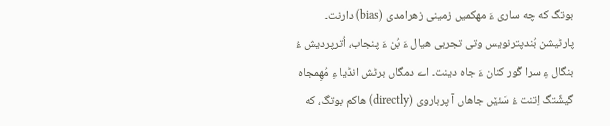بوتگ که چه ساری ءَ مهکمیں زمینی زهرامدی (bias) دارنت۔ پارٹیشن بُندپترنویس وتی تجربی ھیال ءَ بُن ءَ پنجاب، اُترپردیش ءُ بنگال ءِ سرا گْور کنان ءَ جاه دینت۔ اے دمگاں برٹش انڈیا ءِ مُهِمجاه گیشِّتگ اِتنت ءُ سَئێں جاهاں آ پرباروی (directly) ھاکم بوتگ، که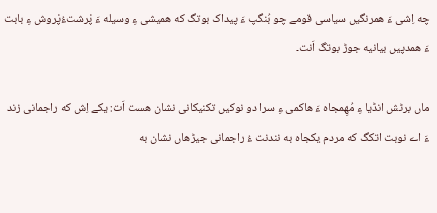چه اِشی ءَ ھمرنگیں سیاسی قومے چو بُنگپ ءَ پیداک بوتگ که ھمیشی ءِ وسیله ءَ پْرشتءُپْروش ءِ بابت ءَ ھمدپیں بیانیه جوڑ بوتگ اَنت۔

ماں برٹش انڈیا ءِ مُهِمجاه ءَ ھاکمی ءِ سرا دو نوکیں تکنیکانی نشان ھست اَت: یکے اِش که راجمانی زند ءَ اے نوبت اتکگ که مردم یکجاه به نندنت ءُ راجمانی جیڑهاں نشان به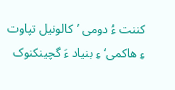کننت ءُ دومی ’کالونیل تپاوت ءِ ھاکمی‘ ءِ بنیاد ءَ گچینکنوک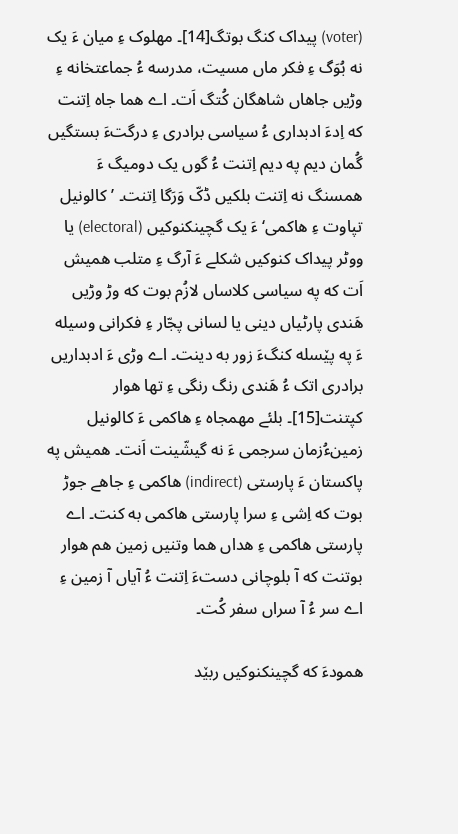(voter) پیداک کنگ بوتگ[14]۔ مهلوک ءِ میان ءَ یک نه بُوَگ ءِ فکر ماں مسیت، مدرسه ءُ جماعتخانه ءِ وڑیں جاھاں شاھگان کُتگ اَت۔ اے ھما جاه اِتنت که اِدءَ ادبداری ءُ سیاسی برادری ءِ درگتءَ بستگیں گُمان دیم په دیم اِتنت ءُ گوں یک دومیگ ءَ ھمسنگ نه اِتنت بلکیں ڈکّ وَرَگا اِتنت۔ ’کالونیل تپاوت ءِ ھاکمی‘ ءَ یک گچینکنوکیں (electoral) یا ووٹر پیداک کنوکیں شکلے ءَ آرگ ءِ متلب ھمیش اَت که په سیاسی کلاساں لازُم بوت که وڑ وڑیں ھَندی پارٹیاں دینی یا لسانی پجّار ءِ فکرانی وسیله ءَ په پێسله کنگءَ زور به دینت۔ اے وڑی ءَ ادبداریں برادری اتک ءُ ھَندی رنگ رنگی ءِ تها ھوار کپتنت[15]۔ بلئے مهمجاه ءِ ھاکمی ءَ کالونیل زمینءُزمان سرجمی ءَ نه گیشّینت اَنت۔ ھمیش په پاکستان ءَ پارستی (indirect) ھاکمی ءِ جاهے جوڑ بوت که اِشی ءِ سرا پارستی ھاکمی به کنت۔ اے پارستی ھاکمی ءِ ھداں ھما وتنیں زمین ھم ھوار بوتنت که آ بلوچانی دستءَ اِتنت ءُ آیاں آ زمین ءِ اے سر ءُ آ سراں سفر کُت۔

ھمودءَ که گچینکنوکیں ربێد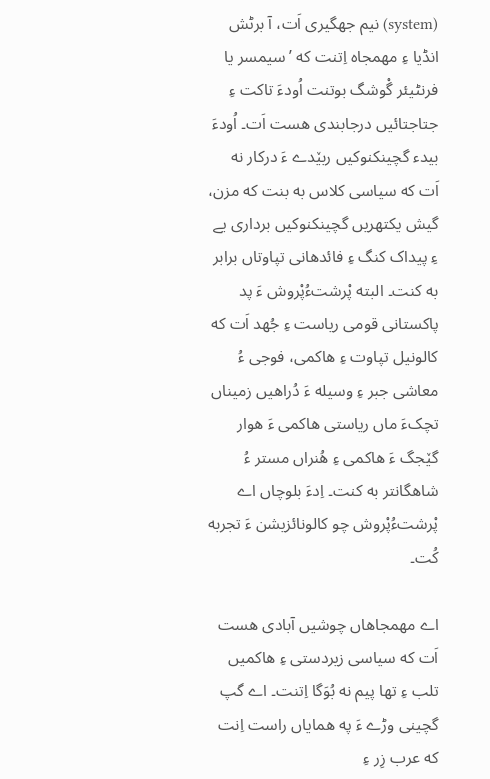(system) نیم جهگیری اَت، آ برٹش انڈیا ءِ مهمجاه اِتنت که ’سیمسر یا فرنٹیئر گْوشگ بوتنت اُودءَ تاکت ءِ جتاجتائیں درجابندی ھست اَت۔ اُودءَ بیدء گچینکنوکیں ربێدے ءَ درکار نه اَت که سیاسی کلاس به بنت که مزن، گیش یکتهریں گچینکنوکیں برداری یے ءِ پیداک کنگ ءِ فائدهانی تپاوتاں برابر به کنت۔ البته پْرشتءُپْروش ءَ پد پاکستانی قومی ریاست ءِ جُهد اَت که کالونیل تپاوت ءِ ھاکمی، فوجی ءُ معاشی جبر ءِ وسیله ءَ دُراهیں زمیناں تچکءَ ماں ریاستی ھاکمی ءَ ھوار گێجگ ءَ ھاکمی ءِ ھُنراں مستر ءُ شاھگانتر به کنت۔ اِدءَ بلوچاں اے پْرشتءُپْروش چو کالونائزیشن ءَ تجربه کُت۔

اے مهمجاهاں چوشیں آبادی ھست اَت که سیاسی زیردستی ءِ ھاکمیں تلب ءِ تها پیم نه بُوَگا اِتنت۔ اے گپ گچینی وڑے ءَ په ھمایاں راست اِنت که عرب زِر ءِ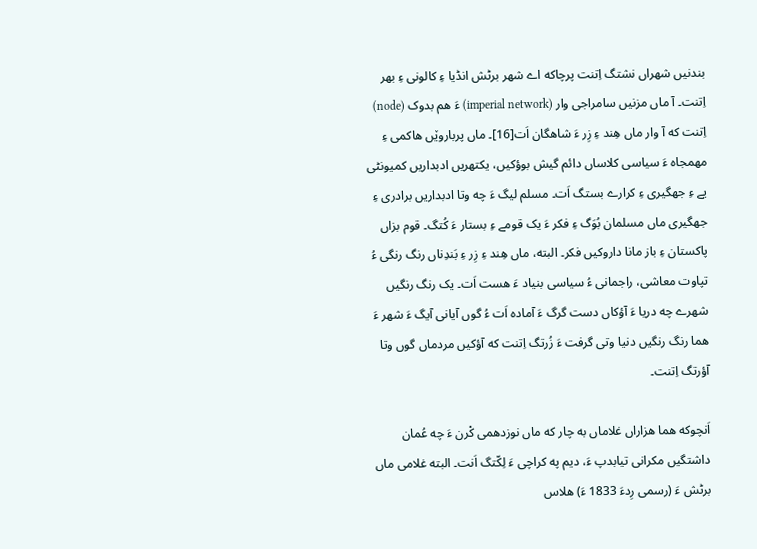بندنیں شهراں نشتگ اِتنت پرچاکه اے شهر برٹش انڈیا ءِ کالونی ءِ بهر اِتنت۔ آ ماں مزنیں سامراجی وار (imperial network) ءَ ھم بدوک (node) اِتنت که آ وار ماں ھِند ءِ زِر ءَ شاھگان اَت[16]۔ ماں پرباروێں ھاکمی ءِ مهمجاه ءَ سیاسی کلاساں دائم گیش بوؤکیں، یکتهریں ادبداریں کمیونٹی یے ءِ جهگیری ءِ کرارے بستگ اَت۔ مسلم لیگ ءَ چه وتا ادبداریں برادری ءِ جهگیری ماں مسلمان بُوَگ ءِ فکر ءَ یک قومے ءِ بستار ءَ کُتگ۔ قوم بزاں پاکستان ءِ باز مانا داروکیں فکر۔ البته، ماں ھِند ءِ زِر ءِ بَندِناں رنگ رنگی ءُ تپاوت معاشی، راجمانی ءُ سیاسی بنیاد ءَ ھست اَت۔ یک رنگ رنگیں شهرے چه دریا ءَ آؤکاں دست گرگ ءَ آماده اَت ءُ گوں آیانی آیگ ءَ شهر ءَ ھما رنگ رنگیں دنیا وتی گرفت ءَ زُرتگ اِتنت که آؤکیں مردماں گوں وتا آؤرتگ اِتنت۔

اَنچوکه ھما ھزاراں غلاماں به چار که ماں نوزدھمی کْرن ءَ چه عُمان داشتگیں مکرانی تیابدپ ءَ، دیم په کراچی ءَ لِکّتگ اَنت۔ البته غلامی ماں برٹش ءَ (رسمی رِدءَ 1833 ءَ) ھلاس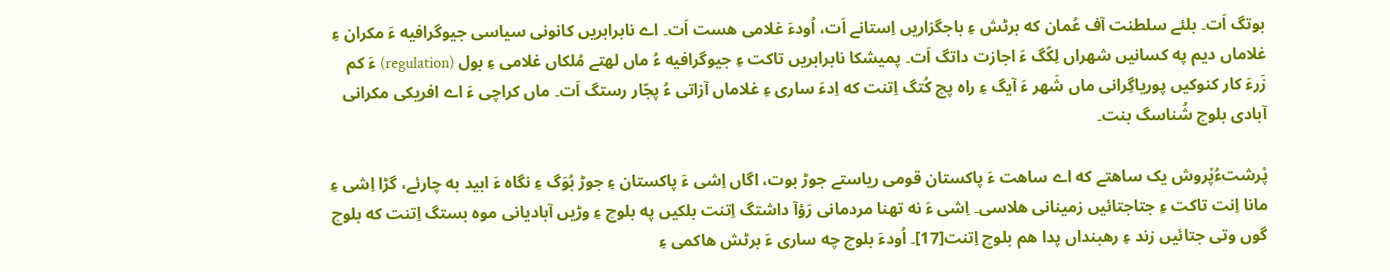بوتگ اَت۔ بلئے سلطنت آف عُمان که برٹش ءِ باجگزاریں اِستانے اَت، اُودءَ غلامی ھست اَت۔ اے نابرابریں کانونی سیاسی جیوگرافیه ءَ مکران ءِ غلاماں دیم په کسانیں شهراں لِکّگ ءَ اجازت داتگ اَت۔ پمیشکا نابرابریں تاکت ءِ جیوگرافیه ءُ ماں لهتے مُلکاں غلامی ءِ بول (regulation) ءَ کم زَرءَ کار کنوکیں پوریاگِرانی ماں شَهر ءَ آیگ ءِ راه پچ کُتگ اِتنت که اِدءَ ساری ءِ غلاماں آزاتی ءُ پجّار رستگ اَت۔ ماں کراچی ءَ اے افریکی مکرانی آبادی بلوچ شُناسگ بنت۔

پْرشتءُپْروش یک ساھتے که اے ساھت ءَ پاکستان قومی ریاستے جوڑ بوت، اگاں اِشی ءَ پاکستان ءِ جوڑ بُوَگ ءِ نگاه ءَ ابید به چارئے، گڑا اِشی ءِ مانا اِنت تاکت ءِ جتاجتائیں زمینانی ھلاسی۔ اِشی ءَ نه تهنا مردمانی رَؤآ داشتگ اِتنت بلکیں په بلوچ ءِ وڑیں آبادیانی موه بستگ اِتنت که بلوچ گوں وتی جتائیں زند ءِ رھبنداں پدا ھم بلوچ اِتنت[17]۔ اُودءَ بلوچ چه ساری ءَ برٹش ھاکمی ءِ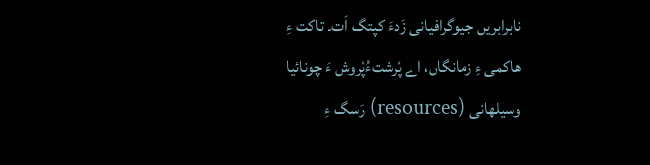نابرابریں جیوگرافیانی زَدءَ کپتگ اَت۔ تاکت ءِ ھاکمی ءِ زمانگاں، اے پْرشتءُپْروش ءَ چونائیا وسیلهانی (resources) رَسگ ءِ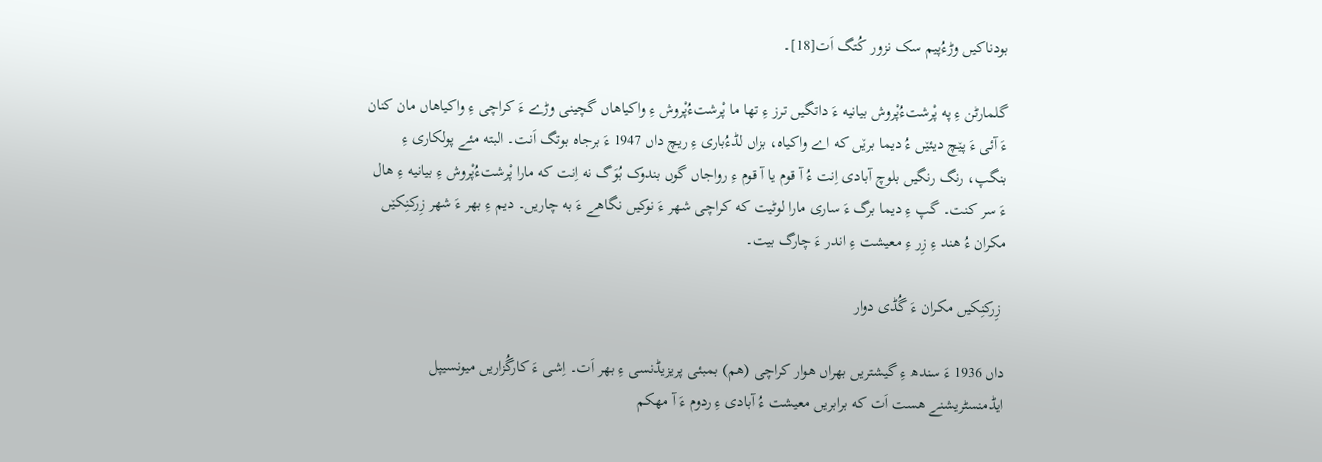بودناکیں وڑءُپیم سک نزور کُتگ اَت[18]۔

گلمارٹن ءِ په پْرشتءُپْروش بیانیه ءَ داتگیں ترز ءِ تها ما پْرشتءُپْروش ءِ واکیاهاں گچینی وڑے ءَ کراچی ءِ واکیاهاں مان کنان ءَ آئی ءَ پێچ دیئێں ءُ دیما برێں که اے واکیاه، بزاں لڈءُباری ءِ ریچ داں 1947 ءَ برجاه بوتگ اَنت۔ البته مئے پولکاری ءِ بنگپ، رنگ رنگیں بلوچ آبادی اِنت ءُ آ قوم یا آ قوم ءِ رواجاں گوں بندوک بُوَگ نه اِنت که مارا پْرشتءُپْروش ءِ بیانیه ءِ ھال ءَ سر کنت۔ گپ ءِ دیما برگ ءَ ساری مارا لوٹیت که کراچی شهر ءَ نوکیں نگاھے ءَ به چاریں۔ دیم ءِ بهر ءَ شهر زِرکنِکێں مکران ءُ ھند ءِ زِر ءِ معیشت ءِ اندر ءَ چارگ بیت۔

 زِرکنِکیں مکران ءَ گُڈی دوار

داں 1936 ءَ سندھ ءِ گیشتریں بهراں ھوار کراچی (ھم) بمبئی پریزیڈنسی ءِ بهر اَت۔ اِشی ءَ کارگُزاریں میونسیپل ایڈمنسٹریشنے ھست اَت که برابریں معیشت ءُ آبادی ءِ ردوم ءَ آ مهکم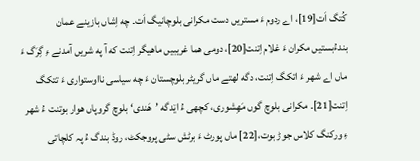کُتگ اَت[19]، اے ردوم ءَ مستریں دست مکرانی بلوچانیگ اَت۔ چه اِشاں بازینے عمان بندءُبستیں مکران ءَ غلام اِتنت[20]، دومی ھما غریبیں ماھیگر اِتنت که آ په شریں آمدنے ءِ گِرَگ ءَ ماں اے شهر ءَ اتکگ اِتنت، دگه لهتے ماں گریٹر بلوچستان ءَ چه سیاسی نااوستواری ءَ تتکگ اِتنت[21]۔ مکرانی بلوچ گوں مَهِشوری، کچھی ءُ اێدگه ’ھَندی‘ بلوچ گروپاں ھوار بوتنت ءُ شهر ءِ ورکنگ کلاس جوڑ بوت،[22] ماں پورٹ ءَ برٹش سٹی پروجکٹ، روڈ بندگ ءُ پہ کلچاتی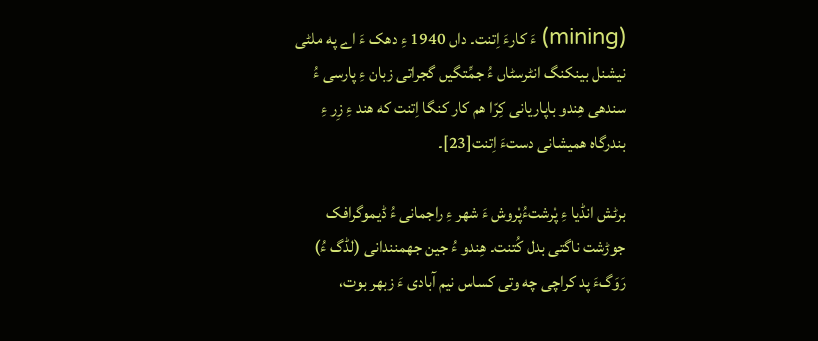(mining) ءَ کارءَ اِتنت۔ داں 1940 ءِ دھک ءَ اے په ملٹی نیشنل بینکنگ انٹرسٹاں ءُ جمِّتگیں گجراتی زبان ءِ پارسی ءُ سندھی ھِندو باپاریانی کِرّا ھم کار کنگا اِتنت که ھند ءِ زِر ءِ بندرگاہ ھمیشانی دستءَ اِتنت[23]۔

برٹش انڈیا ءِ پْرشتءُپْروش ءَ شهر ءِ راجمانی ءُ ڈیموگرافک جوڑشت ناگتی بدل کُتنت۔ ھِندو ءُ جین جهمنندانی (لڈگ ءُ) رَوَگءَ پد کراچی چه وتی کساس نیم آبادی ءَ زبهر بوت،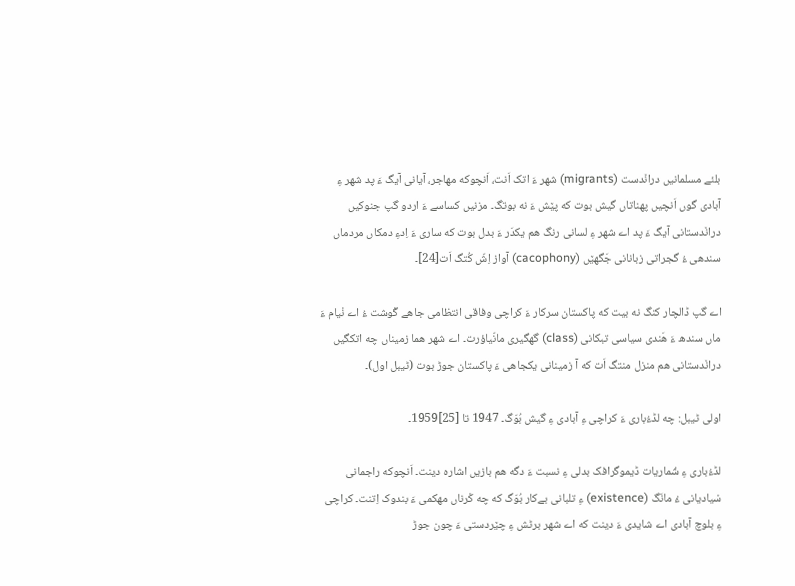بلئے مسلمانیں دران٘دست (migrants) شهر ءَ اتک اَنت، اَنچوکه مهاجر، آیانی آیگ ءَ پد شهر ءِ آبادی گوں اَنچیں پهناتاں گیش بوت که پێش ءَ نه بوتگ۔ مزنیں کساسے ءَ اردو گپ جنوکیں دران٘دستانی آیگ ءَ پد اے شهر ءِ لسانی رنگ ھم یکدَر ءَ بدل بوت که ساری ءَ اِدءِ دمکاں مردماں سندھی ءُ گجراتی زبانانی جَگهێں (cacophony) آواز اِشّ کُتگ اَت[24]۔

اے گپ ڈالچار کنگ نه بیت که پاکستان سرکار ءَ کراچی وفاقی انتظامی جاهے گْوشت ءُ اے نْیام ءَ ماں سندھ ءَ ھَندی سیاسی تبکانی (class) گهگیری مانّیاؤرت۔ اے شهر ھما زمیناں چه اتکگیں دران٘دستانی ھم منزل منتگ اَت که آ زمینانی یکجاهی ءَ پاکستان جوڑ بوت (ٹیبل اول)۔

اولی ٹیبل: چه لڈءُباری ءَ کراچی ءِ آبادی ءِ گیش بُوَگ۔ 1947 تا [25]1959۔

لڈءُباری ءِ شُماریات ڈیموگرافک بدلی ءِ نسبت ءَ دگه ھم بازیں اشاره دینت۔ اَنچوکه راجمانی سْیادیانی ءُ مانَگ (existence) ءِ تلبانی بےکار بُوَگ که چه کْرناں مهکمی ءَ بندوک اِتنت۔ کراچی ءِ بلوچ آبادی اے شایدی ءَ دینت که اے شهر برٹش ءِ چێردستی ءَ چون جوڑ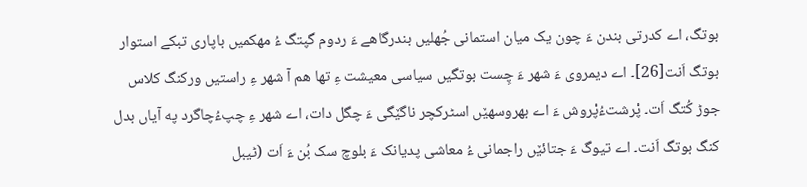بوتگ، اے کدرتی بندن ءَ چون یک میان استمانی جُهلیں بندرگاهے ءَ ردوم گپتگ ءُ مهکمیں باپاری تبکے استوار بوتگ اَنت[26]۔ اے دیمروی ءَ شهر ءَ چِست بوتگیں سیاسی معیشت ءِ تھا ھم آ شهر ءِ راستیں ورکنگ کلاس جوڑ کُتگ اَت۔ پْرشتءُپْروش ءَ اے بھروسهێں اسٹرکچر ناگێگی ءَ چگل دات، اے شهر ءِ چپءُچاگرد په آیاں بدل کنگ بوتگ اَنت۔ اے تیوگ ءَ جتائێں راجمانی ءُ معاشی پدیانک ءَ بلوچ سک بُن ءَ اَت (ٹیبل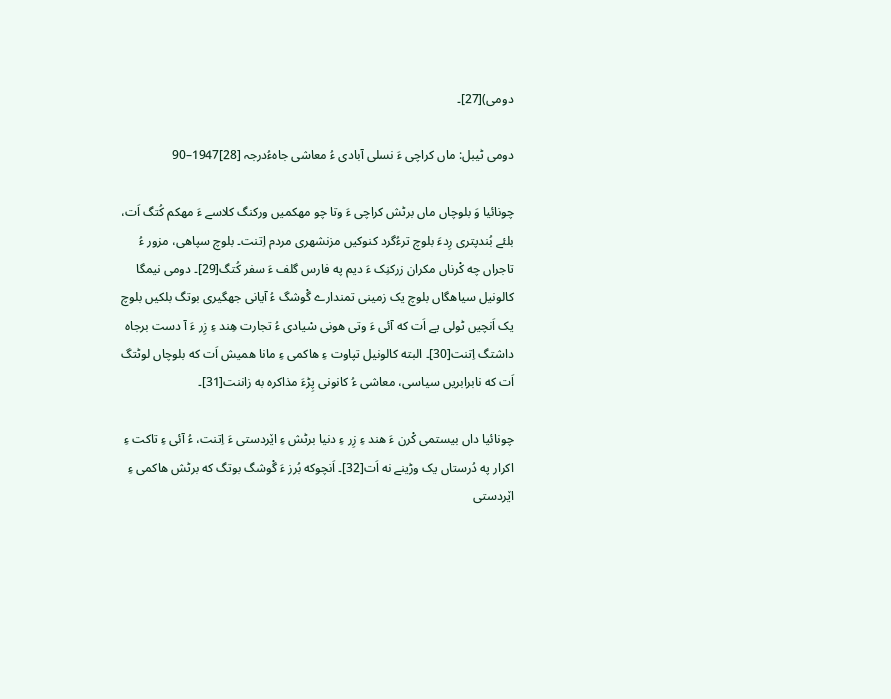دومی)[27]۔

دومی ٹیبل: ماں کراچی ءَ نسلی آبادی ءُ معاشی جاهءُدرجہ [28]1947–90

چونائیا وَ بلوچاں ماں برٹش کراچی ءَ وتا چو مهکمیں ورکنگ کلاسے ءَ مهکم کُتگ اَت، بلئے بُندپتری رِدءَ بلوچ ترءُگرد کنوکیں مزنشهری مردم اِتنت۔ بلوچ سپاهی، مزور ءُ تاجراں چه کْرناں مکران زرکنِک ءَ دیم په فارس گلف ءَ سفر کُتگ[29]۔ دومی نیمگا کالونیل سیاھگاں بلوچ یک زمینی تمندارے گْوشگ ءُ آیانی جهگیری بوتگ بلکیں بلوچ یک اَنچیں ٹولی یے اَت که آئی ءَ وتی ھونی سْیادی ءُ تجارت ھِند ءِ زِر ءَ آ دست برجاه داشتگ اِتنت[30]۔ البته کالونیل تپاوت ءِ ھاکمی ءِ مانا ھمیش اَت که بلوچاں لوٹتگ اَت که نابرابریں سیاسی، معاشی ءُ کانونی پِڑءَ مذاکره به زاننت[31]۔

چونائیا داں بیستمی کْرن ءَ ھند ءِ زِر ءِ دنیا برٹش ءِ اێردستی ءَ اِتنت، ءُ آئی ءِ تاکت ءِ اکرار په دُرستاں یک وڑینے نه اَت[32]۔ اَنچوکه بُرز ءَ گْوشگ بوتگ که برٹش ھاکمی ءِ اێردستی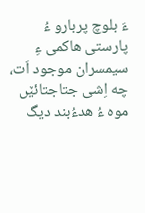ءَ بلوچ پربارو ءُ پارستی ھاکمی ءِ سیمسران موجود اَت، چه اِشی جتاجتائێں موه ءُ ھدءُبند دیگ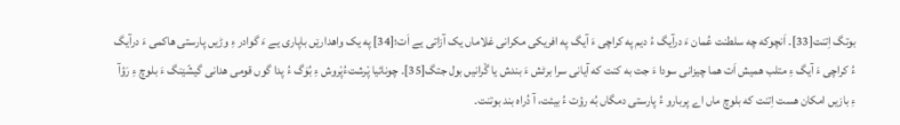بوتگ اِتنت[33]۔ اَنچوکه چه سلطنت عُمان ءَ درآیگ ءُ دیم په کراچی ءَ آیگ په افریکی مکرانی غلاماں یک آزاتی یے اَت؛[34] په یک واھدارێں باپاری یے ءَ گوادر ءِ وڑیں پارستی ھاکمی ءَ درآیگ ءُ کراچی ءَ آیگ ءِ متلب ھمیش اَت ھما چیزانی سودا ءَ جت به کنت که آیانی سرا برٹش ءَ بندش یا گْرانیں بول جتگ[35]۔ چونائیا پْرشتءُپْروش ءِ بُوَگ ءُ پدا گوں قومی ھدانی گیشّێنگ ءَ بلوچ ءِ رَؤآ ءِ بازیں امکان ھست اِتنت که بلوچ ماں اے پربارو ءُ پارستی دمگاں بُه رؤت ءُ بیئت، آ دُراه بند بوتنت۔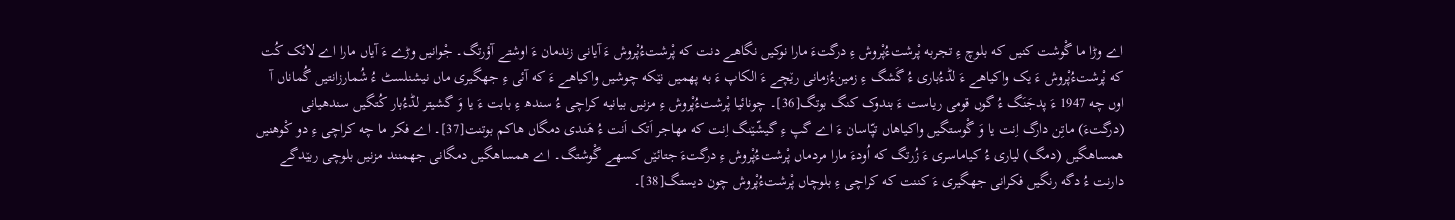اے وڑا ما گْوشت کنیں که بلوچ ءِ تجربه پْرشتءُپْروش ءِ درگتءَ مارا نوکیں نگاهے دنت که پْرشتءُپْروش ءَ آیانی زندمان ءَ اوشتے آؤرتگ۔ جْوانیں وڑے ءَ آیاں مارا اے لائک کُت که پْرشتءُپْروش ءَ یک واکیاهے ءَ لڈءُباری ءُ گَشگ ءِ زمینءُزمانی رێچے ءَ الکاپ ءَ به پهمیں نێکه چوشیں واکیاهے ءَ که آئی ءِ جهگیری ماں نیشنلسٹ ءُ شُمارزانتیں گُماناں آ اوں چه 1947 ءَ پدجَنَگ ءُ گوں قومی ریاست ءَ بندوک کنگ بوتگ[36]۔ چونائیا پْرشتءُپْروش ءِ مزنیں بیانیه کراچی ءُ سندھ ءِ بابت ءَ یا وَ گشیتر لڈءُبار کُتگیں سندھیانی (درگتءَ) ماتِن دارگ اِنت یا وَ گْوستگیں واکیاهاں تپّاسان ءَ اے گپ ءِ گیشّێنگ اِنت که مهاجر اَتک اَنت ءُ ھَندی دمگاں ھاکم بوتنت[37]۔ اے فکر ما چه کراچی ءِ دو کْوھنیں ھمساهگیں (دمگ) لیاری ءُ کیاماسری ءَ زُرتگ که اُودءَ مارا مردماں پْرشتءُپْروش ءِ درگتءَ جتائێں کسهے گْوشتگ۔ اے ھمساهگیں دمگانی جهمنند مزنیں بلوچی ربێدگے دارنت ءُ دگه رنگیں فکرانی جهگیری ءَ کننت که کراچی ءِ بلوچاں پْرشتءُپْروش چون دیستگ[38]۔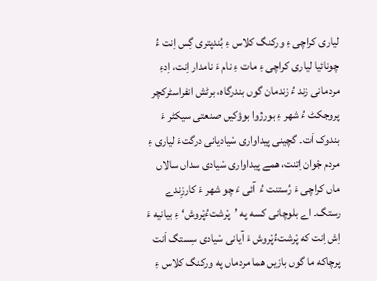لیاری کراچی ءِ ورکنگ کلاس ءِ بُندپتری گِس اِنت ءُ چونائیا لیاری کراچی ءِ مات ءِ نام ءَ نامدار اِنت، اِدءِ مردمانی زند ءُ زندمان گوں بندرگاہ، برٹش انفراسٹرکچر پروجکٹ ءُ شهر ءِ بورژوا بوؤکیں صنعتی سیکٹر ءَ بندوک اَت۔ گچینی پیداواری سْیادیانی درگتءَ لیاری ءِ مردم جْوان اِتنت، ھمے پیداواری سْیادی سداں سالاں ماں کراچی ءَ رُستنت ءُ  آئی ءَ چو شهر ءَ کارزِندے رستگ۔ اے بلوچانی کسه په ’پْرشتءُپْروش‘ ءِ بیانیه ءَ اِش اِنت که پْرشتءُپْروش ءَ آیانی سْیادی سِستگ اَنت پرچاکه ما گوں بازیں ھما مردماں په ورکنگ کلاس ءِ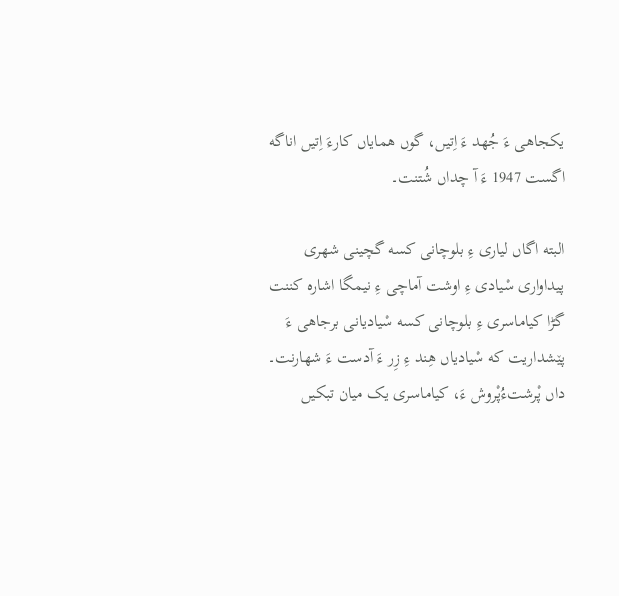یکجاهی ءَ جُهد ءَ اِتیں، گوں ھمایاں کارءَ اِتیں اناگه اگست 1947 ءَ آ چداں شُتنت۔

البته اگاں لیاری ءِ بلوچانی کسه گچینی شهری پیداواری سْیادی ءِ اوشت آماچی ءِ نیمگا اشاره کننت گڑا کیاماسری ءِ بلوچانی کسه سْیادیانی برجاهی ءَ پێشداریت که سْیادیاں ھِند ءِ زِر ءَ آدست ءَ شهارنت۔ داں پْرشتءُپْروش ءَ، کیاماسری یک میان تبکیں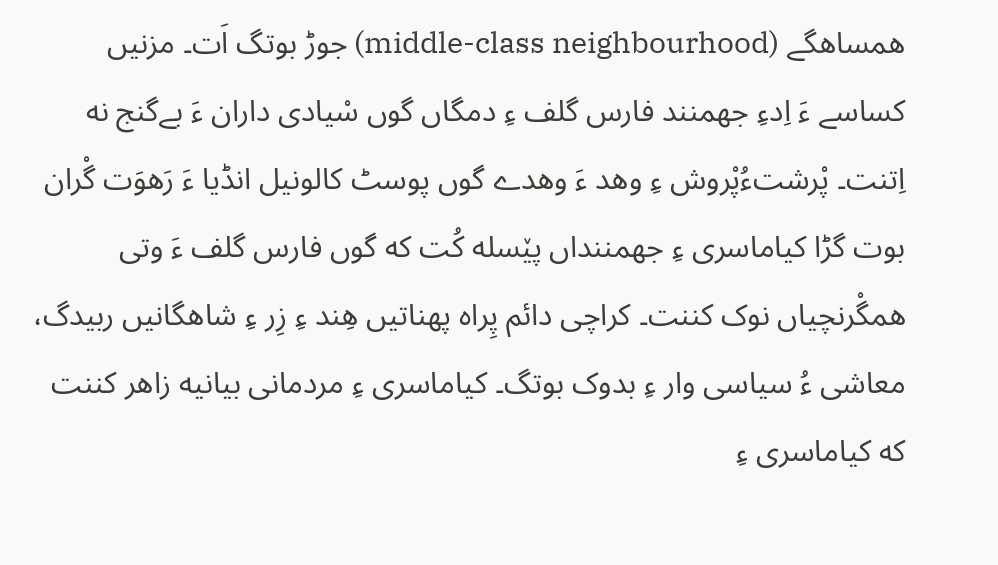ھمساهگے (middle-class neighbourhood) جوڑ بوتگ اَت۔ مزنیں کساسے ءَ اِدءِ جهمنند فارس گلف ءِ دمگاں گوں سْیادی داران ءَ بےگنج نه اِتنت۔ پْرشتءُپْروش ءِ وھد ءَ وھدے گوں پوسٹ کالونیل انڈیا ءَ رَھوَت گْران بوت گڑا کیاماسری ءِ جهمننداں پێسله کُت که گوں فارس گلف ءَ وتی ھمگْرنچیاں نوک کننت۔ کراچی دائم پِراه پهناتیں ھِند ءِ زِر ءِ شاھگانیں ربیدگ، معاشی ءُ سیاسی وار ءِ بدوک بوتگ۔ کیاماسری ءِ مردمانی بیانیه زاھر کننت که کیاماسری ءِ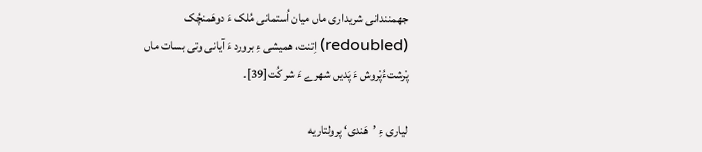جهمنندانی شریداری ماں میان اُستمانی مُلک ءَ دوھَمنچُک (redoubled) اِتنت، ھمیشی ءِ برورد ءَ آیانی وتی بسات ماں پْرشتءُپْروش ءَ پَدیں شهرے ءَ شر کُت[39]۔

لیاری ءِ ’ھَندی‘ پرولتاریه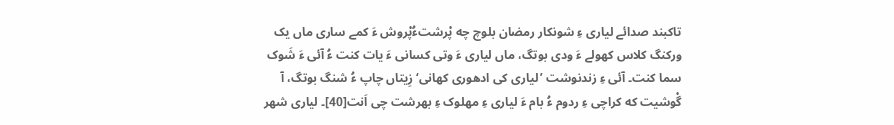تاکبند صدائے لیاری ءِ شونکار رمضان بلوچ چه پْرشتءُپْروش ءَ کمے ساری ماں یک ورکنگ کلاس کهولے ءَ ودی بوتگ، ماں لیاری ءَ وتی کسانی ءَ یات کنت ءُ آئی ءَ شَوک سما کنت۔ آئی ءِ زندنوشت ’لیاری کی ادھوری کهانی‘ زِیتاں چاپ ءُ شنگ بوتگ، آ گْوشیت که کراچی ءِ ردوم ءُ بام ءَ لیاری ءِ مهلوک ءِ بهرشت چی اَنت[40]۔ لیاری شهر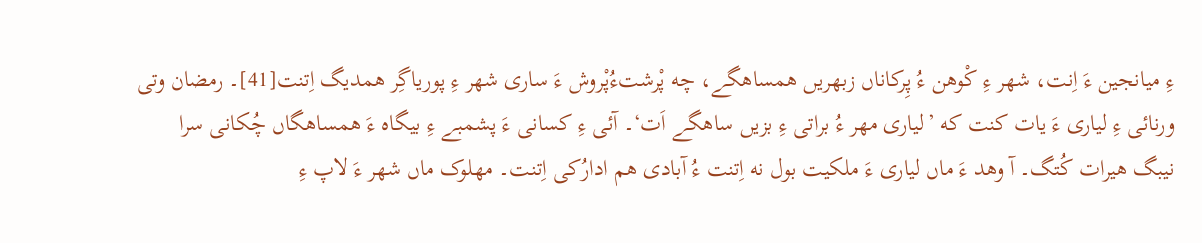ءِ میانجین ءَ اِنت، شهر ءِ کْوھن ءُ پِرکاناں زبهریں ھمساهگے، چه پْرشتءُپْروش ءَ ساری شهر ءِ پوریاگِر ھمدیگ اِتنت[41]۔ رمضان وتی ورنائی ءِ لیاری ءَ یات کنت که ’لیاری مهر ءُ براتی ءِ بزیں ساھگے اَت‘۔ آئی ءِ کسانی ءَ پشمبے ءِ بیگاه ءَ ھمساھگاں چُکانی سرا نیبگ ھیرات کُتگ۔ آ وھد ءَ ماں لیاری ءَ ملکیت بول نه اِتنت ءُ آبادی ھم ادارُکی اِتنت۔ مهلوک ماں شهر ءَ لاپ ءِ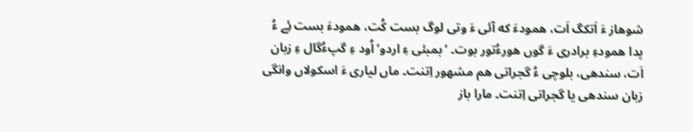شوھاز ءَ اَتکگ اَت، ھمودءَ که آئی ءَ وتی لوگ بست کُت، ھمودءَ بست ئِے ءُ پدا ھمودءِ برادری ءَ گوں ھورءُتور بوت۔ ’بمبئی ءِ اردو‘ اُود ءِ گپءُگال ءِ زبان اَت، سندھی، بلوچی ءُ گجراتی ھم مشهور اِتنت۔ ماں لیاری ءَ اسکولاں وانگی زبان سندھی یا گجراتی اِتنت۔ مارا باز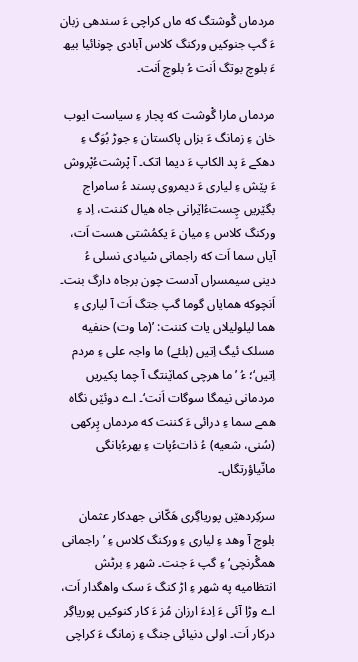مردماں گْوشتگ که ماں کراچی ءَ سندھی زبان ءَ گپ جنوکیں ورکنگ کلاس آبادی چونائیا بیھ ءَ بلوچ بوتگ اَنت ءُ بلوچ اَنت۔

مردماں مارا گْوشت که پجار ءِ سیاست ایوب خان ءِ زمانگ ءَ بزاں پاکستان ءِ جوڑ بُوَگ ءِ دھکے ءَ پد الکاپ ءَ دیما اتک۔ آ پْرشتءُپْروش ءَ پێش ءِ لیاری ءَ دیمروی پسند ءُ سامراج بگێریں چِستءُاێرانی جاه ھیال کننت، اِد ءِ ورکنگ کلاس ءِ میان ءَ یکمُشتی ھست اَت، آیاں سما اَت که راجمانی سْیادی نسلی ءُ دینی سیمسراں آدست چون برجاه دارگ بنت۔ اَنچوکه ھمایاں گوما گپ جتگ اَت آ لیاری ءِ ھما لیلولیلاں یات کننت: ’(ما وت) حنفیه مسلک ئیگ اِتیں (بلئے) ما واجہ علی ءِ مردم اِتیں‘؛ ءُ ’ما ھرچی کماێنتگ آ چما پکیریں مردمانی نیمگا سوگات اَنت‘۔ اے دوئێں نگاه ھمے سما ءِ درائی ءَ کننت که مردماں پِرکهی (سُنی، شعیه) ءُ ذاتءُپات ءِ بهرءُبانگی مانّیاؤرتگاں۔

سرکِردهێں پوریاگِری ھَکّانی جهدکار عثمان بلوچ آ وھد ءِ لیاری ءِ ورکنگ کلاس ءِ ’راجمانی ھمگْرنچی‘ ءِ گپ ءَ جنت۔ شهر ءِ برٹش انتظامیه په شهر ءِ اڑ کنگ ءَ سک واھگدار اَت، اے وڑا آئی ءَ اِدءَ ارزان مُز ءَ کار کنوکیں پوریاگِر درکار اَت۔ اولی دنیائی جنگ ءِ زمانگ ءَ کراچی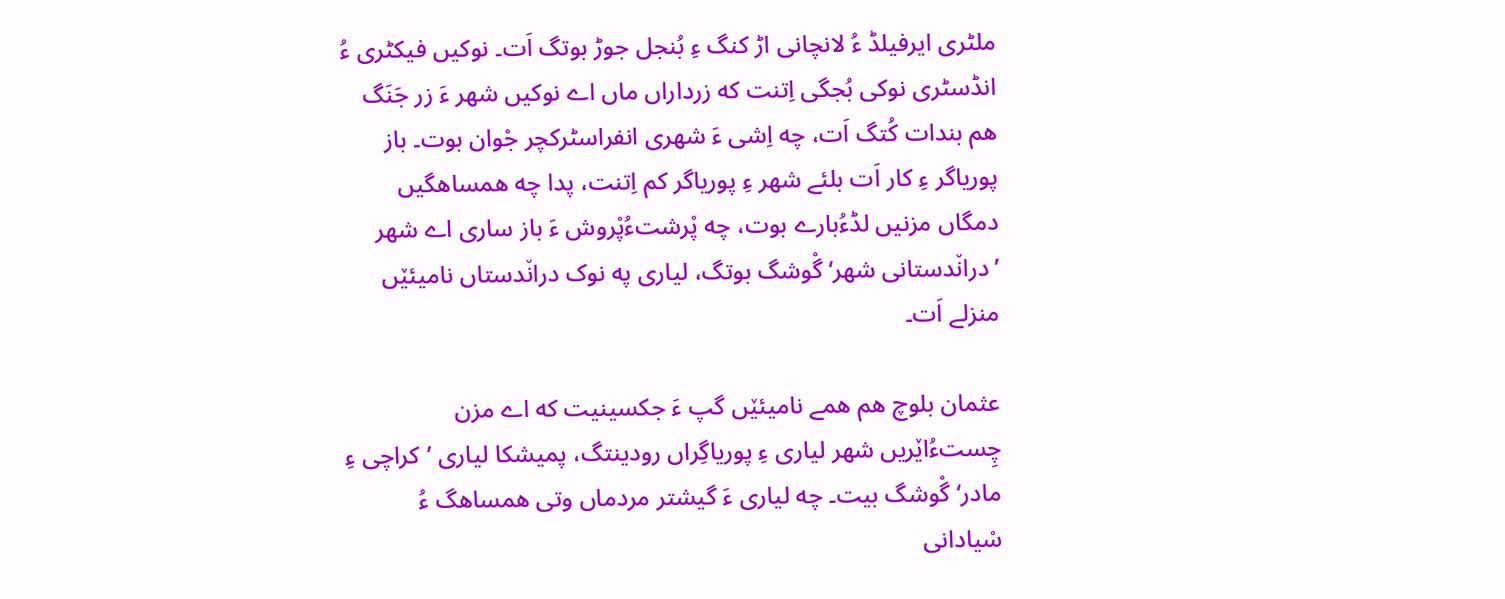ملٹری ایرفیلڈ ءُ لانچانی اڑ کنگ ءِ بُنجل جوڑ بوتگ اَت۔ نوکیں فیکٹری ءُ انڈسٹری نوکی بُجگی اِتنت که زرداراں ماں اے نوکیں شهر ءَ زر جَنَگ ھم بندات کُتگ اَت، چه اِشی ءَ شهری انفراسٹرکچر جْوان بوت۔ باز پوریاگر ءِ کار اَت بلئے شهر ءِ پوریاگر کم اِتنت، پدا چه ھمساھگیں دمگاں مزنیں لڈءُبارے بوت، چه پْرشتءُپْروش ءَ باز ساری اے شهر ’دران٘دستانی شهر‘ گْوشگ بوتگ، لیاری په نوک دران٘دستاں نامیئێں منزلے اَت۔

عثمان بلوچ ھم ھمے نامیئێں گپ ءَ جکسینیت که اے مزن چِستءُاێریں شهر لیاری ءِ پوریاگِراں رودینتگ، پمیشکا لیاری ’کراچی ءِ مادر‘ گْوشگ بیت۔ چه لیاری ءَ گیشتر مردماں وتی ھمساھگ ءُ سْیادانی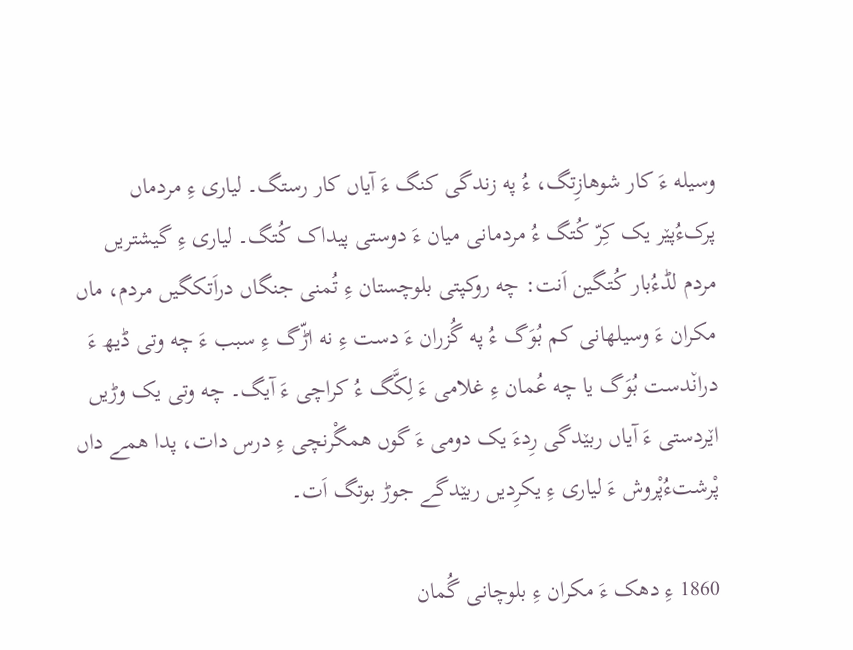وسیله ءَ کار شوھازِتگ، ءُ په زندگی کنگ ءَ آیاں کار رستگ۔ لیاری ءِ مردماں پرکءُپێر یک کِرّ کُتگ ءُ مردمانی میان ءَ دوستی پیداک کُتگ۔ لیاری ءِ گیشتریں مردم لڈءُبار کُتگین اَنت: چه روکپتی بلوچستان ءِ تُمنی جنگاں دراَتکگیں مردم، ماں مکران ءَ وسیلهانی کم بُوَگ ءُ په گُزران ءَ دست ءِ نه اڑّگ ءِ سبب ءَ چه وتی ڈیھ ءَ دران٘دست بُوَگ یا چه عُمان ءِ غلامی ءَ لِکَّگ ءُ کراچی ءَ آیگ۔ چه وتی یک وڑیں اێردستی ءَ آیاں ربێدگی رِدءَ یک دومی ءَ گوں ھمگْرنچی ءِ درس دات، پدا ھمے داں پْرشتءُپْروش ءَ لیاری ءِ یکرِدیں ربێدگے جوڑ بوتگ اَت۔

1860 ءِ دھک ءَ مکران ءِ بلوچانی گُمان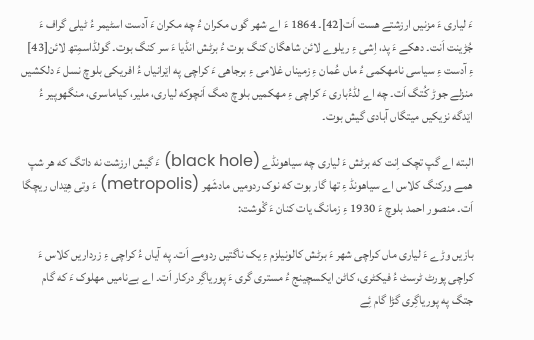ءَ لیاری ءَ مزنیں ارزشتے ھست اَت[42]۔ 1864 ءَ اے شهر گوں مکران ءُ چه مکران ءَ آدست اسٹیمر ءُ ٹیلی گراف ءَ جُڑینت اَنت۔ دھکے ءَ پد، اِشی ءِ ریلوے لائن شاھگان کنگ بوت ءُ برٹش انڈیا ءَ سر کنگ بوت۔ گولڈاسمِتھ لائن[43] ءِ آدست ءِ سیاسی نامهکمی ءُ ماں عُمان ءِ زمیناں غلامی ءِ برجاهی ءَ کراچی په اێرانیاں ءُ افریکی بلوچ نسل ءَ دلکشیں منزلے جوڑ کُتگ اَت۔ چه اے لڈءُباری ءَ کراچی ءِ مهکمیں بلوچ دمگ اَنچوکه لیاری، ملیر، کیاماسری، منگھوپیر ءُ اێدگه نزیکیں میتگاں آبادی گیش بوت۔

البته اے گپ تچک اِنت که برٹش ءَ لیاری چه سیاھونڈے (black hole) ءَ گیش ارزشت نه داتگ که ھر شپ ھمے ورکنگ کلاس اے سیاھونڈ ءِ تها گار بوت که نوک ردومیں مادشَهر (metropolis) ءَ وتی ھِێداں ریچگا اَت۔ منصور احمد بلوچ ءَ 1930 ءِ زمانگ یات کنان ءَ گْوشت:

بازیں وڑے ءَ لیاری ماں کراچی شهر ءَ برٹش کالونیلزم ءِ یک ناگتیں ردومے اَت۔ په آیاں ءُ کراچی ءِ زرداریں کلاس ءَ کراچی پورٹ ٹرسٹ ءُ فیکٹری، کاٹن ایکسچینج ءُ مستری گری ءَ پوریاگِر درکار اَت۔ اے بےنامیں مهلوک ءَ که گام جتگ په پوریاگِری گڑا گام ئِے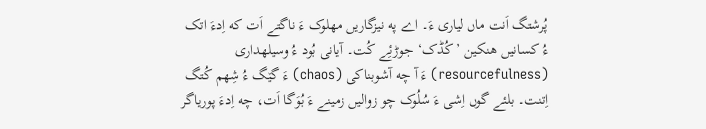پُرشتگ اَنت ماں لیاری ءَ۔ اے په نیزگاریں مهلوک ءَ ناگتے اَت که اِدءَ اتک ءُ کسانیں ھنکین ’کُڈک‘ جوڑئِے کُت۔ آیانی بُود ءُ وسیلهداری (resourcefulness) ءَ آ چه آشوبناکی (chaos) ءَ گێگ ءُ شِهم کُتگ اِتنت۔ بلئے گوں اِشی ءَ سُلُوک چو زوالیں زمینے ءَ بُوَگا اَت، چه اِدءَ پوریاگر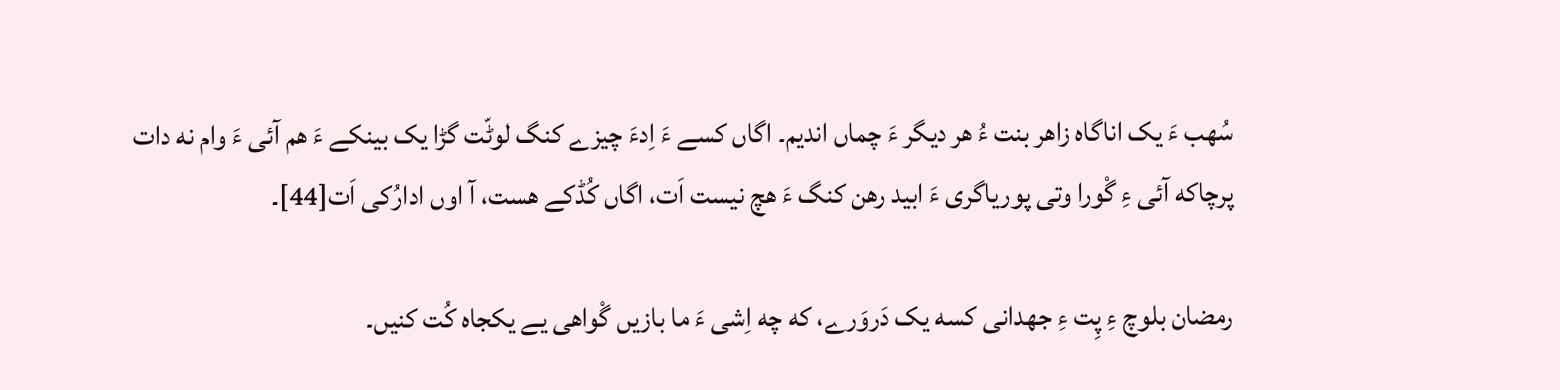سُهب ءَ یک اناگاه زاھر بنت ءُ ھر دیگر ءَ چماں اندیم۔ اگاں کسے ءَ اِدءَ چیزے کنگ لوٹّت گڑا یک بینکے ءَ ھم آئی ءَ وام نه دات پرچاکه آئی ءِ گْورا وتی پوریاگری ءَ ابید رھن کنگ ءَ ھچ نیست اَت، اگاں کُڈکے ھست، آ اوں ادارُکی اَت[44]۔

رمضان بلوچ ءِ پِت ءِ جهدانی کسه یک دَروَرے، که چه اِشی ءَ ما بازیں گْواهی یے یکجاه کُت کنیں۔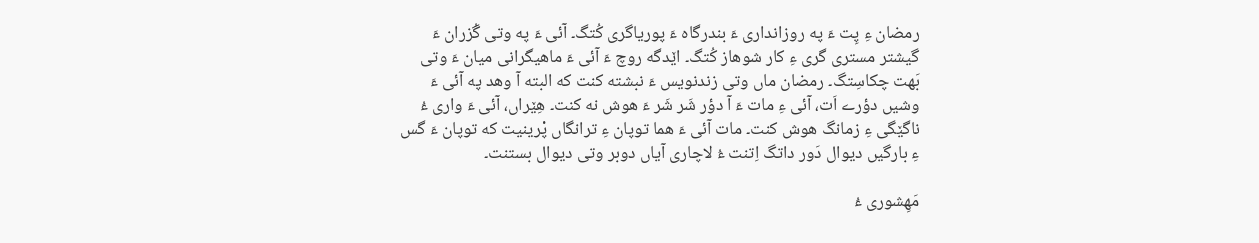رمضان ءِ پِت ءَ په روزانداری ءَ بندرگاہ ءَ پوریاگری کُتگ۔ آئی ءَ په وتی گُزران ءَ گیشتر مستری گری ءِ کار شوھاز کُتگ۔ اێدگه روچ ءَ آئی ءَ ماھیگرانی میان ءَ وتی بَهت چکاسِتگ۔ رمضان ماں وتی زندنویس ءَ نبشته کنت که البته آ وھد په آئی ءَ وشیں دؤرے اَت، آئی ءِ مات ءَ آ دؤر شَر شَر ءَ ھوش نه کنت۔ ھِێراں، آئی ءَ واری ءُ ناگێگی ءِ زمانگ ھوش کنت۔ مات آئی ءَ ھما توپان ءِ ترانگاں پْرینیت که توپان ءَ گس ءِ بارگیں دیوال دَور داتگ اِتنت ءُ لاچاری آیاں دوبر وتی دیوال بستنت۔

مَهِشوری ءُ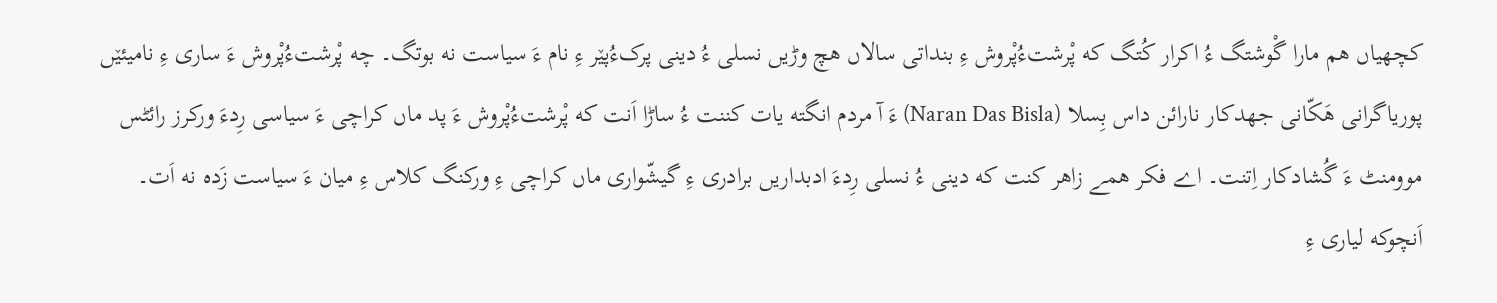کچھیاں ھم مارا گْوشتگ ءُ اکرار کُتگ که پْرشتءُپْروش ءِ بنداتی سالاں ھچ وڑیں نسلی ءُ دینی پرکءُپێر ءِ نام ءَ سیاست نه بوتگ۔ چه پْرشتءُپْروش ءَ ساری ءِ نامیئێں پوریاگرانی ھَکّانی جهدکار نارائن داس بِسلا (Naran Das Bisla) ءَ آ مردم انگته یات کننت ءُ ساڑا اَنت که پْرشتءُپْروش ءَ پد ماں کراچی ءَ سیاسی رِدءَ ورکرز رائٹس موومنٹ ءَ گُشادکار اِتنت۔ اے فکر ھمے زاھر کنت که دینی ءُ نسلی رِدءَ ادبداریں برادری ءِ گیشّواری ماں کراچی ءِ ورکنگ کلاس ءِ میان ءَ سیاست زَده نه اَت۔ اَنچوکه لیاری ءِ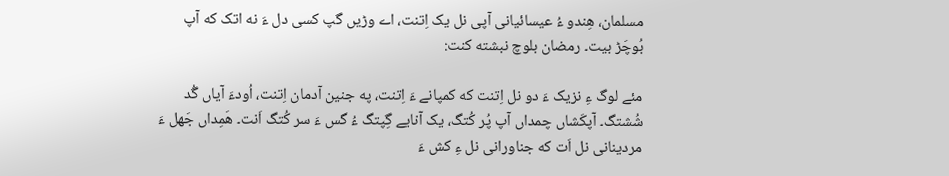مسلمان، ھِندو ءُ عیسائیانی آپی نل یک اِتنت، اے وڑیں گپ کسی دل ءَ نه اتک که آپ بُوچَڑ بیت۔ رمضان بلوچ نبشته کنت:

مئے لوگ ءِ نزیک ءَ دو نل اِتنت که کمپانے ءَ اِتنت، په جنین آدمان اِتنت، اُودءَ آیاں گُد شُشتگ۔ آپکَشاں چمداں آپ پُر کُتگ، یک آنایے گِپتگ ءُ گس ءَ سر کُتگ اَنت۔ ھَمِداں جَهل ءَ مردینانی نل اَت که جناورانی نل ءِ کش ءَ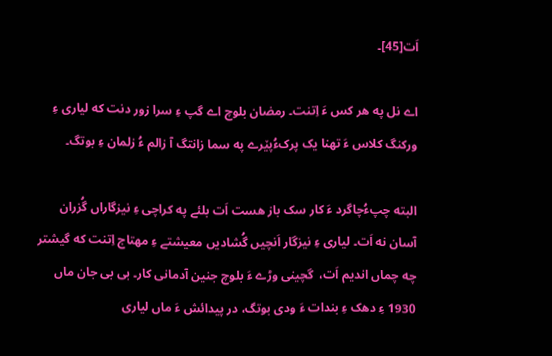اَت[45]۔

اے نل په ھر کس ءَ اِتنت۔ رمضان بلوچ اے گپ ءِ سرا زور دنت که لیاری ءِ ورکنگ کلاس ءَ تهنا یک پرکءُپێرے په سما زانتگ آ زالم ءُ زلمان ءِ بوتگ۔

البته چپءُچاگرد ءَ کار سک باز ھست اَت بلئے په کراچی ءِ نیزگاراں گُزران آسان نه اَت۔ لیاری ءِ نیزگار اَنچیں گُشادیں معیشتے ءِ مهتاج اِتنت که گیشتر چه چماں اندیم اَت،  گچینی وڑے ءَ بلوچ جنین آدمانی کار۔ بی بی جان ماں 1930 ءِ دھک ءِ بندات ءَ ودی بوتگ، در پیدائش ءَ ماں لیاری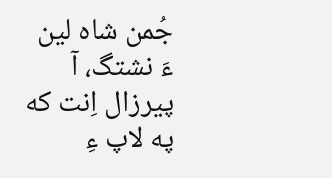جُمن شاه لین ءَ نشتگ، آ پیرزال اِنت که په لاپ ءِ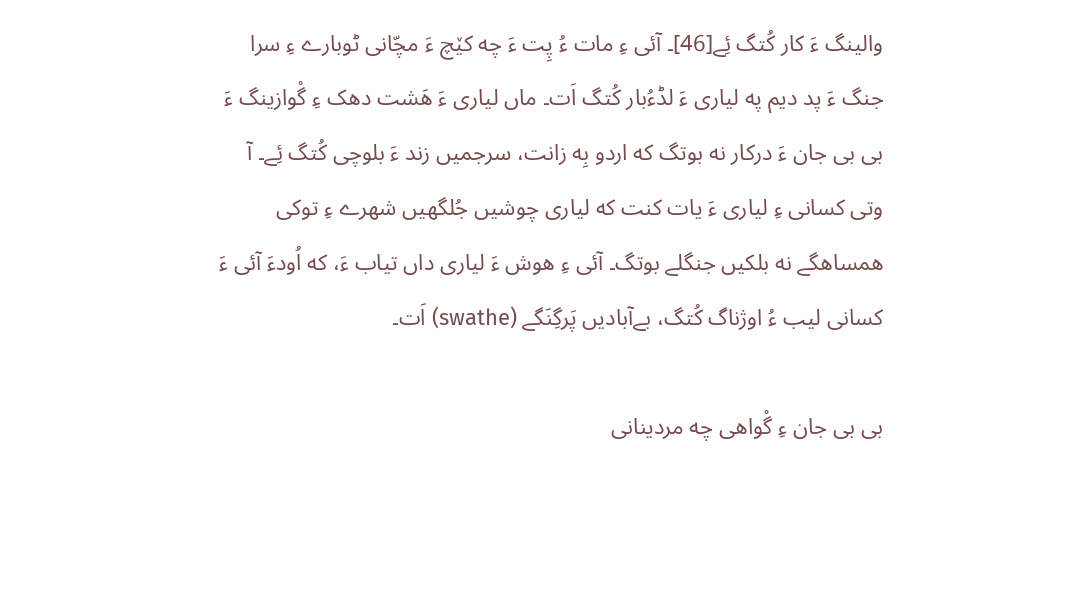والینگ ءَ کار کُتگ ئِے[46]۔ آئی ءِ مات ءُ پِت ءَ چه کێچ ءَ مچّانی ٹوبارے ءِ سرا جنگ ءَ پد دیم په لیاری ءَ لڈءُبار کُتگ اَت۔ ماں لیاری ءَ ھَشت دھک ءِ گْوازینگ ءَ بی بی جان ءَ درکار نه بوتگ که اردو بِه زانت، سرجمیں زند ءَ بلوچی کُتگ ئِے۔ آ وتی کسانی ءِ لیاری ءَ یات کنت که لیاری چوشیں جُلگهیں شهرے ءِ توکی ھمساھگے نه بلکیں جنگلے بوتگ۔ آئی ءِ ھوش ءَ لیاری داں تیاب ءَ، که اُودءَ آئی ءَ کسانی لیب ءُ اوژناگ کُتگ، بےآبادیں پَرگِنَگے (swathe) اَت۔

بی بی جان ءِ گْواھی چه مردینانی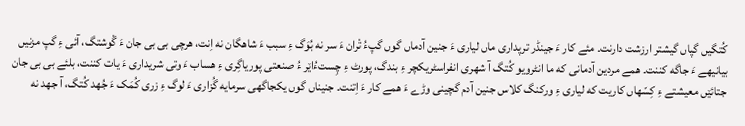کُتگیں گپاں گیشتر ارزشت دارنت۔ مئے کار ءَ جینڈر ترپداری ماں لیاری ءَ جنین آدماں گوں گپءُ تْران ءَ سر نه بُوَگ ءِ سبب ءَ شاھگان نه اِنت، ھرچی بی بی جان ءَ گْوشتگ، آئی ءِ گپ مزنیں بیانیهے ءَ جاگه کننت۔ ھمے مردین آدمانی که ما انٹرویو کُتگ آ شهری انفراسٹریکچر ءِ بندگ، پورٹ ءِ چِستءُاێر ءُ صنعتی پوریاگِری ءِ ھساب ءَ وتی شریداری ءَ یات کننت، بلئے بی بی جان جتائێں معیشتے ءِ کِسّهاں کاریت که لیاری ءِ ورکنگ کلاس جنین آدم گچینی وڑے ءَ ھمے کار ءَ اِتنت۔ جنیناں گوں یکجاگهی سرمایه گُزاری ءَ لوگ ءِ زری کُمَک ءَ جُهد کُتگ، آ جهد نه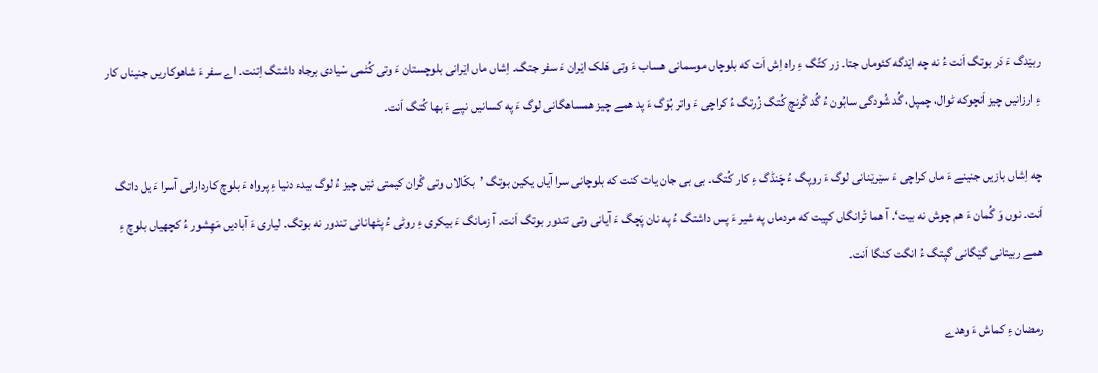ربێدگ ءَ دَر بوتگ اَنت ءُ نه چه اێدگه کئوماں جتا۔ زر کٹّگ ءِ راه اِش اَت که بلوچاں موسمانی ھساب ءَ وتی ھَلک اێران ءَ سفر جتگ۔ اِشاں ماں اێرانی بلوچستان ءَ وتی کُٹمی سْیادی برجاه داشتگ اِتنت۔ اے سفر ءَ شاھوکاریں جنیناں کار ءِ ارزانیں چیز اَنچوکه ٹوال، چمپل، گُد شُودگی سابُون ءُ گُد گْرنچ کُتگ زُرتگ ءُ کراچی ءَ واتر بُوَگ ءَ پد ھمے چیز ھمساھگانی لوگ ءَ په کسانیں نپے ءَ بها کُتگ اَنت۔

چه اِشاں بازیں جنینے ءَ ماں کراچی ءَ سێرێنانی لوگ ءَ روپگ ءُ چَنڈگ ءِ کار کُتگ۔ بی بی جان یات کنت که بلوچانی سرا آیاں یکین بوتگ ’بکّالاں وتی گْران کیمتی ئێں چیز ءُ لوگ بیدء دنیا ءِ پرواه ءَ بلوچ کاردارانی آسرا ءَ یل داتگ اَنت۔ نوں وَ گُمان ءَ ھم چوش نه بیت‘۔ آ ھما تْرانگاں کپیت که مردماں په شیر ءَ پس داشتگ ءُ په نان پَچگ ءَ آیانی وتی تندور بوتگ اَنت۔ آ زمانگ ءَ بیکری ءِ روٹی ءُ پٹھانانی تندور نه بوتگ۔ لیاری ءَ آبادیں مَهِشور ءُ کچھیاں بلوچ ءِ ھمے ربیتانی گێگانی گپتگ ءُ انگت کنگا اَنت۔

رمضان ءِ کماش ءَ وھدے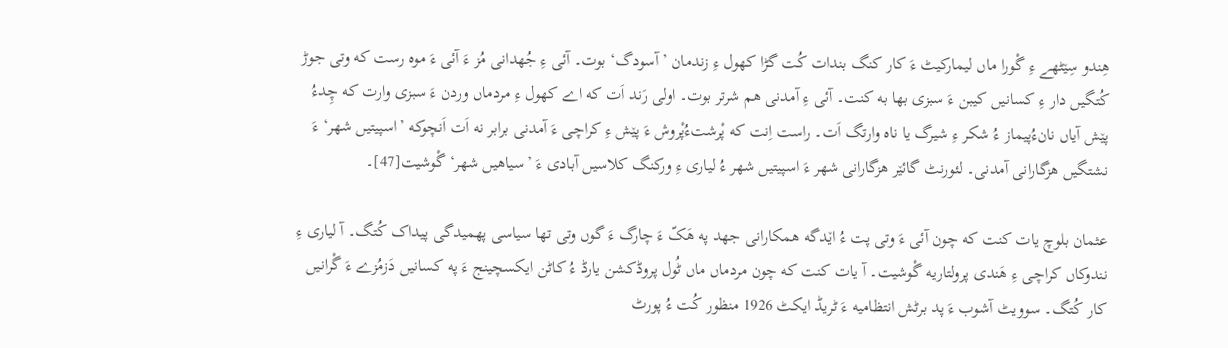ھِندو سِێٹھے ءِ گْورا ماں لیمارکیٹ ءَ کار کنگ بندات کُت گڑا کهول ءِ زندمان ’آسودگ‘ بوت۔ آئی ءِ جُهدانی مُز ءَ آئی ءَ موه رست که وتی جوڑ کُتگیں دار ءِ کسانیں کیبن ءَ سبزی بها به کنت۔ آئی ءِ آمدنی ھم شرتر بوت۔ اولی رَند اَت که اے کهول ءِ مردماں وردن ءَ سبزی وارت که چِدءُ پێش آیاں نانءُپیماز ءُ شکر ءِ شیرگ یا ناه وارتگ اَت۔ راست اِنت که پْرشتءُپْروش ءَ پێش ءِ کراچی ءَ آمدنی برابر نه اَت اَنچوکه ’اسپیتیں شهر‘ ءَ نشتگیں ھزگارانی آمدنی۔ لئورنٹ گائێر ھزگارانی شهر ءَ اسپیتیں شهر ءُ لیاری ءِ ورکنگ کلاسیں آبادی ءَ ’سیاهیں شهر‘ گْوشیت[47]۔

عثمان بلوچ یات کنت که چون آئی ءَ وتی پت ءُ اێدگه ھمکارانی جهد په ھَکّ ءَ چارگ ءَ گوں وتی تها سیاسی پهمیدگی پیداک کُتگ۔ آ لیاری ءِ نندوکاں کراچی ءِ ھَندی پرولتاریه گْوشیت۔ آ یات کنت که چون مردماں ماں ٹُول پروڈکشن یارڈ ءُ کاٹن ایکسچینج ءَ په کسانیں دَزمُزے ءَ گْرانیں کار کُتگ۔ سوویٹ آشوب ءَ پد برٹش انتظامیه ءَ ٹریڈ ایکٹ 1926 منظور کُت ءُ پورٹ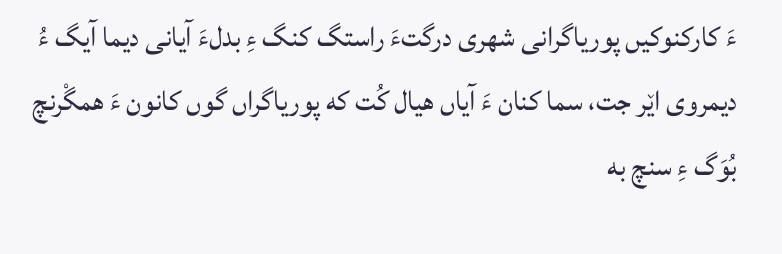ءَ کارکنوکیں پوریاگرانی شهری درگتءَ راستگ کنگ ءِ بدلءَ آیانی دیما آیگ ءُ دیمروی اێر جت، سما کنان ءَ آیاں ھیال کُت که پوریاگراں گوں کانون ءَ ھمگْرنچ بُوَگ ءِ سنچ به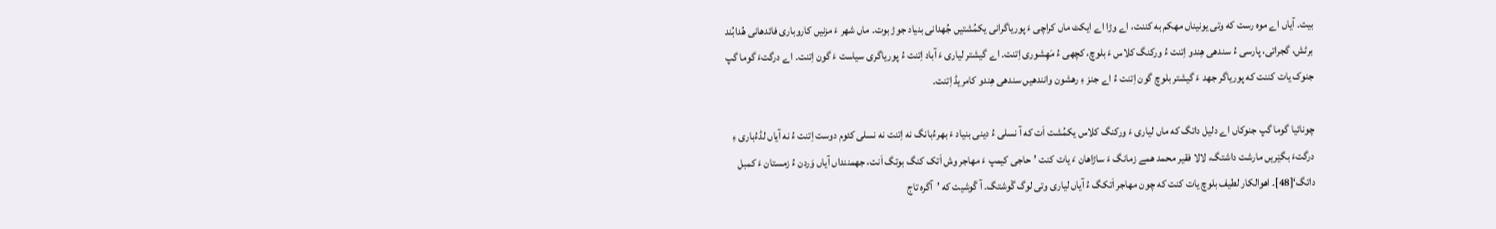بیت۔ آیاں اے موه رست که وتی یونیناں مهکم به کننت، اے وڑا اے ایکٹ ماں کراچی ءَ پوریاگرانی یکمُشتیں جُهدانی بنیاد جوڑ بوت۔ ماں شهر ءَ مزنیں کاروباری فائدهانی ھُدابُند برٹش، گجراتی، پارسی ءُ سندھی ھِندو اِتنت ءُ ورکنگ کلاس ءَ بلوچ، کچھی ءُ مَهِشوری اِتنت۔ اے گیشتر لیاری ءَ آباد اِتنت ءُ پوریاگری سیاست ءَ گون اِتنت۔ اے درگتءَ گوما گپ جنوک یات کننت که پوریاگر جهد ءَ گیشتر بلوچ گون اِتنت ءُ اے جنز ءِ رھشون وانندهیں سندھی ھِندو کامریڈ اِتنت۔

چونائیا گوما گپ جنوکاں اے دلیل داتگ که ماں لیاری ءَ ورکنگ کلاس یکمُشت اَت که آ نسلی ءُ دینی بنیاد ءَ بهرءُبانگ نه اِتنت نه نسلی کئوم دوست اِتنت ءُ نه آیاں لڈءُباری ءِ درگتءَ بگێریں مارشت داشتگ، لالا فقیر محمد ھمے زمانگ ءَ ساڑاهان ءَ یات کنت ’حاجی کیمپ ءَ مهاجر وش اَتک کنگ بوتگ اَنت، جهمننداں آیاں وَردن ءُ زمستان ءَ کمبل داتگ‘[48]۔ اھوالکار لطیف بلوچ یات کنت که چون مهاجر اَتکگ ءُ آیاں لیاری وتی لوگ گْوشتگ۔ آ گْوشیت که ’آگره تاج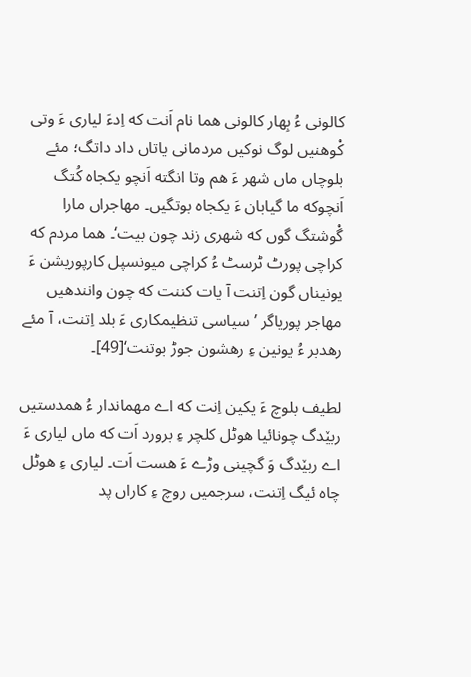کالونی ءُ بِهار کالونی ھما نام اَنت که اِدءَ لیاری ءَ وتی کْوھنیں لوگ نوکیں مردمانی یاتاں داد داتگ؛ مئے بلوچاں ماں شهر ءَ ھم وتا انگته اَنچو یکجاه کُتگ اَنچوکه ما گیابان ءَ یکجاه بوتگیں۔ مهاجراں مارا گْوشتگ گوں که شهری زند چون بیت‘۔ ھما مردم که کراچی پورٹ ٹرسٹ ءُ کراچی میونسپل کارپوریشن ءَ یونیناں گون اِتنت آ یات کننت که چون وانندهیں مهاجر پوریاگر ’سیاسی تنظیمکاری ءَ بلد اِتنت، آ مئے رھدبر ءُ یونین ءِ رھشون جوڑ بوتنت‘[49]۔

لطیف بلوچ ءَ یکین اِنت که اے مهماندار ءُ ھمدستیں ربێدگ چونائیا ھوٹل کلچر ءِ برورد اَت که ماں لیاری ءَ اے ربێدگ وَ گچینی وڑے ءَ ھست اَت۔ لیاری ءِ ھوٹل چاه ئیگ اِتنت، سرجمیں روچ ءِ کاراں پد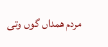مردم ھمداں گوں وتی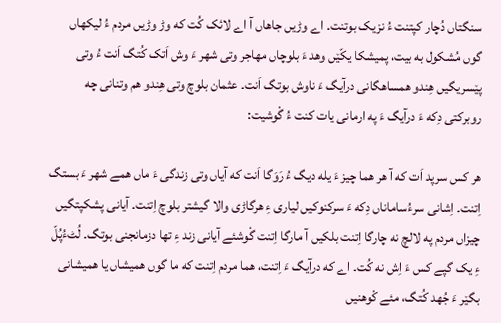سنگتاں دُچار کپتنت ءُ نزیک بوتنت۔ اے وڑیں جاهاں آ اے لائک کُت که وڑ وڑیں مردم ءُ لیکهاں گوں مُشکول به بیت، پمیشکا یکّێں وھد ءَ بلوچاں مهاجر وتی شهر ءَ وش اَتک کُتگ اَنت ءُ وتی پێسریگیں ھِندو ھمساھگانی درآیگ ءَ ناوش بوتگ اَنت۔ عثمان بلوچ وتی ھِندو ھم وتنانی چه روبرکتی دِکه ءَ درآیگ ءَ په ارمانی یات کنت ءُ گْوشیت:

ھر کس سرپد اَت که آ ھر ھما چیز ءَ یله دیگ ءُ رَوَگا اَنت که آیاں وتی زندگی ءَ ماں ھمے شهر ءَ بستگ اِتنت۔ اِشانی سرءُساماناں دِکه ءَ سرکنوکیں لیاری ءِ ھرگاڑی والا گیشتر بلوچ اِتنت۔ آیانی پشکپتگیں چیزاں مردم په لالچ نه چارگا اِتنت بلکیں آ مارگا اِتنت گْوشئے آیانی زند ءِ تها دزمانجنی بوتگ۔ لُٹءُپُلّ ءِ یک گپے کس ءَ اِش نه کُت۔ اے که درآیگ ءَ اِتنت، ھما مردم اِتنت که ما گوں ھمیشاں یا ھمیشانی بگێر ءَ جُهد کُتگ، مئے کْوھنیں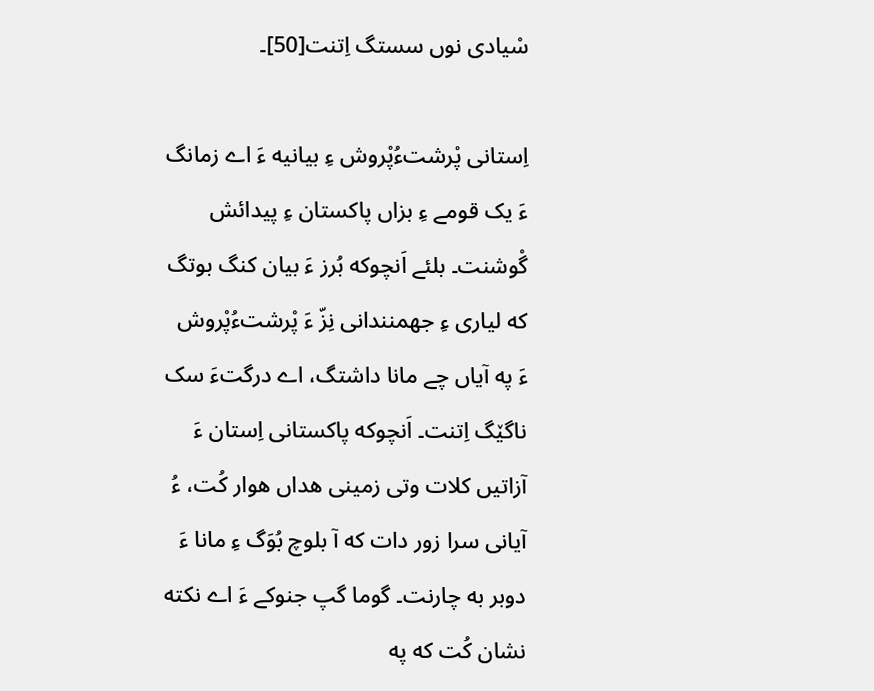سْیادی نوں سستگ اِتنت[50]۔

اِستانی پْرشتءُپْروش ءِ بیانیه ءَ اے زمانگ ءَ یک قومے ءِ بزاں پاکستان ءِ پیدائش گْوشنت۔ بلئے اَنچوکه بُرز ءَ بیان کنگ بوتگ که لیاری ءِ جهمنندانی نِزّ ءَ پْرشتءُپْروش ءَ په آیاں چے مانا داشتگ، اے درگتءَ سک ناگێگ اِتنت۔ اَنچوکه پاکستانی اِستان ءَ آزاتیں کلات وتی زمینی ھداں ھوار کُت، ءُ آیانی سرا زور دات که آ بلوچ بُوَگ ءِ مانا ءَ دوبر به چارنت۔ گوما گپ جنوکے ءَ اے نکته نشان کُت که په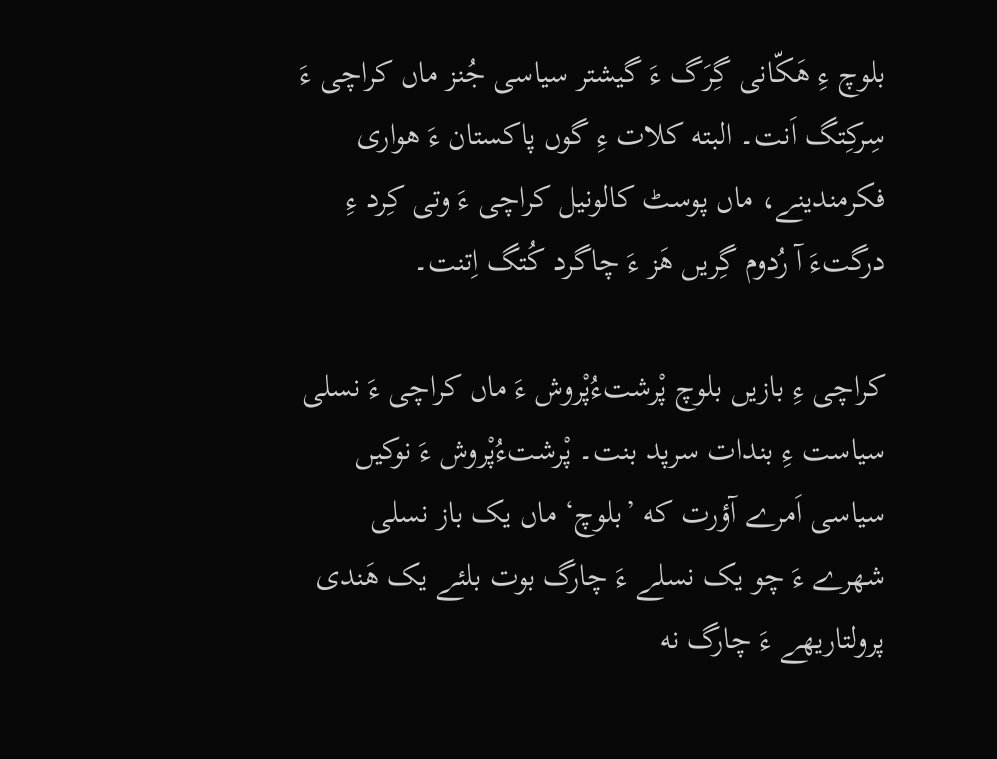بلوچ ءِ ھَکّانی گِرَگ ءَ گیشتر سیاسی جُنز ماں کراچی ءَ سِرکِتگ اَنت۔ البته کلات ءِ گوں پاکستان ءَ ھواری فکرمندینے، ماں پوسٹ کالونیل کراچی ءَ وتی کِرد ءِ درگتءَ آ رُدوم گِریں ھَز ءَ چاگرد کُتگ اِتنت۔

کراچی ءِ بازیں بلوچ پْرشتءُپْروش ءَ ماں کراچی ءَ نسلی سیاست ءِ بندات سرپد بنت۔ پْرشتءُپْروش ءَ نوکیں سیاسی اَمرے آؤرت که ’بلوچ‘ ماں یک باز نسلی شهرے ءَ چو یک نسلے ءَ چارگ بوت بلئے یک ھَندی پرولتاریهے ءَ چارگ نه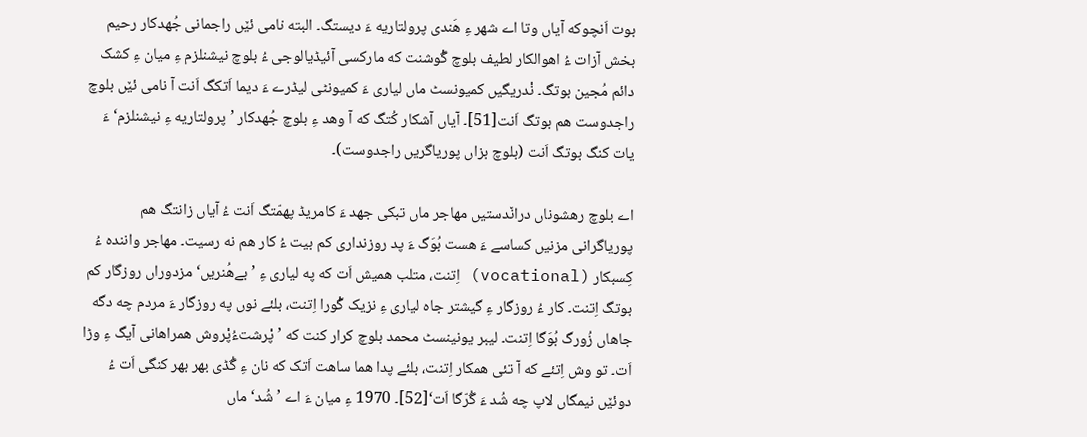بوت اَنچوکه آیاں وتا اے شهر ءِ ھَندی پرولتاریه ءَ دیستگ۔ البته نامی ئێں راجمانی جُهدکار رحیم بخش آزات ءُ اھوالکار لطیف بلوچ گْوشنت که مارکسی آئیڈیالوجی ءُ بلوچ نیشنلزم ءِ میان ءِ کشک دائم مُجین بوتگ۔ نْدریگیں کمیونسٹ ماں لیاری ءَ کمیونٹی لیڈرے ءَ دیما اَتکگ اَنت آ نامی ئێں بلوچ راجدوست ھم بوتگ اَنت[51]۔ آیاں آشکار کُتگ که آ وھد ءِ بلوچ جُهدکار ’پرولتاریه ءِ نیشنلزم‘ ءَ یات کنگ بوتگ اَنت (بلوچ بزاں پوریاگریں راجدوست)۔

اے بلوچ رھشوناں دران٘دستیں مهاجر ماں تبکی جهد ءَ کامریڈ پهمّتگ اَنت ءُ آیاں زانتگ ھم پوریاگرانی مزنیں کساسے ءَ ھست بُوَگ ءَ پد روزنداری کم بیت ءُ کار ھم نه رسیت۔ مهاجر واننده ءُ کِسبکار (vocational) اِتنت، متلب ھمیش اَت که په لیاری ءِ ’بےھُنریں‘ مزدوراں روزگار کم بوتگ اِتنت۔ کار ءُ روزگار ءِ گیشتر جاه لیاری ءِ نزیک گْورا اِتنت، بلئے نوں په روزگار ءَ مردم چه دگه جاهاں زُورگ بُوَگا اِتنت۔ لیبر یونینسٹ محمد بلوچ کرار کنت که ’پْرشتءُپْروش ھمراهانی آیگ ءِ وڑا اَت۔ تو وش اِتئے که آ تئی ھمکار اِتنت، بلئے پدا ھما ساھت اَتک که نان ءِ گُڈی بهر بهر کنگی اَت ءُ دوئێں نیمگاں لاپ چه شُد ءَ گُرّگا اَت‘[52]۔ 1970 ءِ میان ءَ اے ’شُد‘ ماں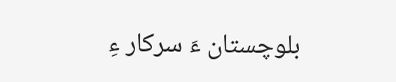بلوچستان ءَ سرکار ءِ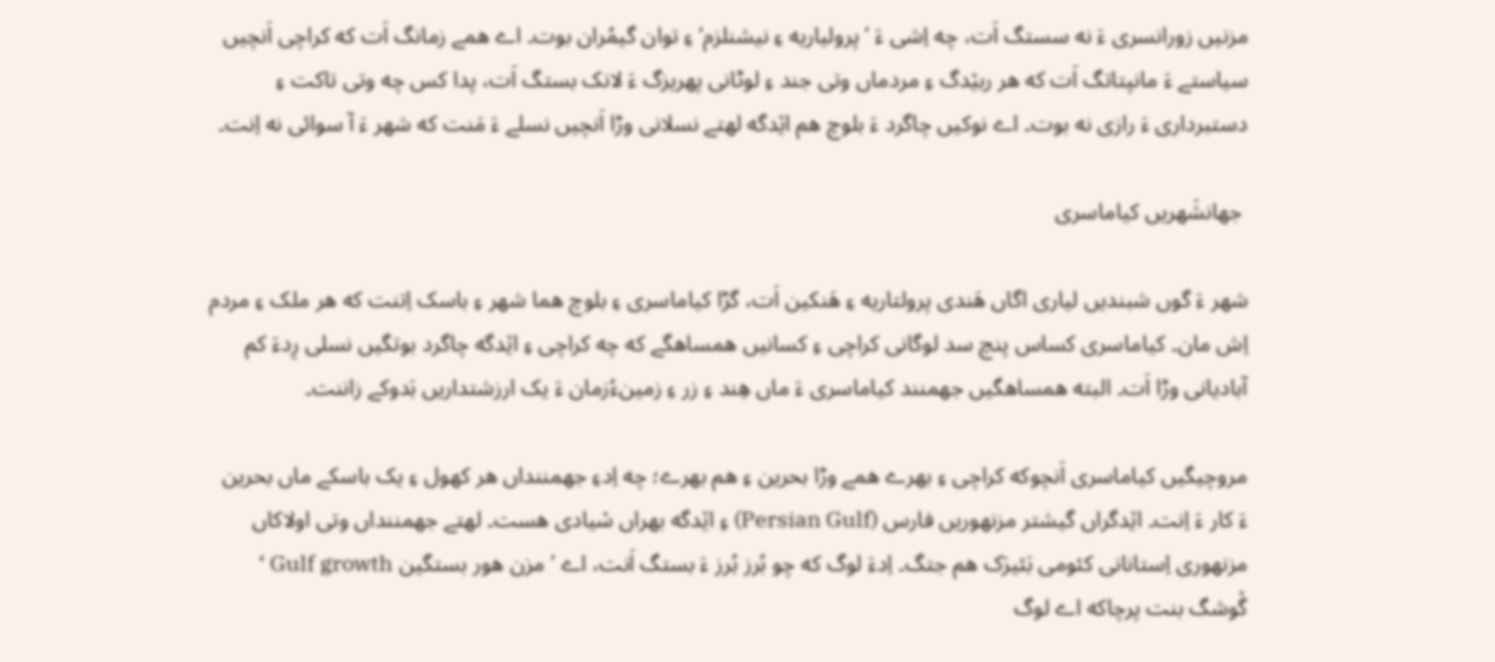مزنیں زورانسری ءَ نه سستگ اَت، چه اِشی ءَ ’پرولیاریه ءِ نیشنلزم‘ ءِ توان گیمُران بوت۔ اے ھمے زمانگ اَت که کراچی اَنچیں سیاستے ءَ مانپتاتگ اَت که ھر ربێدگ ءِ مردماں وتی جند ءِ لوٹانی پهریزگ ءَ لانک بستگ اَت، پدا کس چه وتی تاکت ءِ دستبرداری ءَ رازی نه بوت۔ اے نوکیں چاگرد ءَ بلوچ ھم اێدگه لهتے نسلانی وڑا اَنچیں نسلے ءَ مَنت که شهر ءَ آ سوائی نه اِنت۔

 جهانشَهریں کیاماسری

شهر ءَ گوں شبندیں لیاری اگاں ھَندی پرولتاریه ءِ ھَنکین اَت، گڑا کیاماسری ءِ بلوچ ھما شهر ءِ باسک اِتنت که ھر ملک ءِ مردم اِش مان۔ کیاماسری کساس پنچ سد لوگانی کراچی ءِ کسانیں ھمساھگے که چه کراچی ءِ اێدگه چاگرد بوتگیں نسلی رِدءَ کم آبادیانی وڑا اَت۔ البته ھمساھگیں جهمنند کیاماسری ءَ ماں ھِند ءِ زر ءِ زمینءُزمان ءَ یک ارزشتداریں بَدوکے زاننت۔

مروچیگیں کیاماسری اَنچوکه کراچی ءِ بهرے ھمے وڑا بحرین ءِ ھم بهرے؛ چه اِدءِ جهمننداں ھر کهول ءِ یک باسکے ماں بحرین ءَ کار ءَ اِنت۔ اێدگراں گیشتر مزنھوریں فارس (Persian Gulf) ءِ اێدگه بهراں سْیادی ھست۔ لهتے جهمننداں وتی اولاکاں مزنھوری اِستانانی کئومی بَئیرَک ھم جتگ۔ اِدءَ لوگ که چو بُرز بُرز ءَ بستگ اَنت، اے ’مزن ھور بستگین Gulf growth ‘ گْوشگ بنت پرچاکه اے لوگ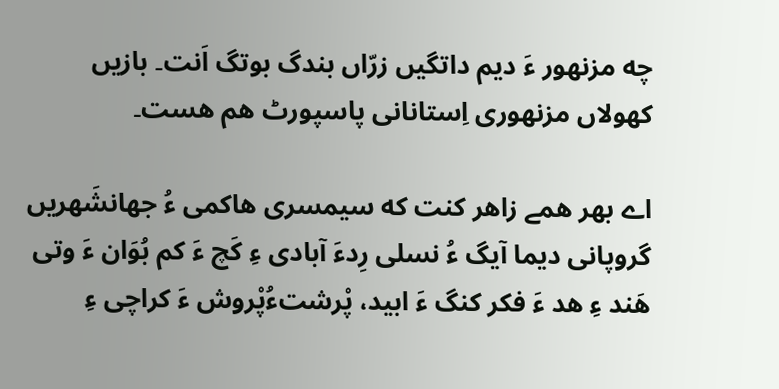چه مزنھور ءَ دیم داتگیں زرّاں بندگ بوتگ اَنت۔ بازیں کهولاں مزنھوری اِستانانی پاسپورٹ ھم ھست۔

اے بهر ھمے زاھر کنت که سیمسری ھاکمی ءُ جهانشَهریں گروپانی دیما آیگ ءُ نسلی رِدءَ آبادی ءِ کَچ ءَ کم بُوَان ءَ وتی ھَند ءِ ھد ءَ فکر کنگ ءَ ابید، پْرشتءُپْروش ءَ کراچی ءِ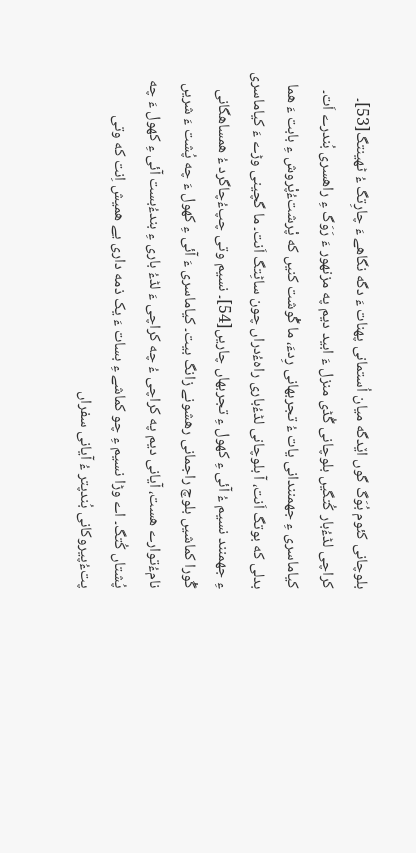بلوچانی کئوم بُوَگ گوں اێدگه میان اُستمانی پهنات ءَ دگه نگاهے ءَ چارِتگ ءُ ٹهینتگ[53]۔ کراچی لڈءُبار کُتگیں بلوچانی گُڈی منزل ءَ ابید دیم په مزنھور ءَ رَوَگ ءِ راهسری بُندرے اَت۔ کیاماسری ءِ جهمنندانی یات ءُ تجربهانی رِدءَ، ما گْوشت کنیں که پْرشتءُپْروش ءِ بابت ءَ ھما بدلی که بوتگ اَنت، آ بلوچانی لڈءُباری راهءُدراں چون ساٹِتگ اَنت۔ ما گچینی وڑے ءَ کیاماسری ءِ جهمنند نسیم ءُ آئی ءِ کهول ءِ تجربهاں چاریں[54]۔ نسیم وتی چپءُچاگرد ءُ ھمساھگانی گْورا کماشیں بلوچ راجمانی رھشونے زانگ بیت۔ کیاماسری ءَ آئی ءِ کهول ءَ چه پُشت ءَ شریں نامءُتوارے ھست، آیانی دیم په کراچی ءُ چه کراچی ءَ لڈءُ باری ءِ بندءُبست آئی ءِ کهول ءَ چه پُشتاں کُتگ۔ اے وڑا نسیم ءِ چو کماشے ءِ بسات ءَ یک ذمه داری یے ھمیش اِنت که وتی پتءُپیروکانی بُندپتر ءُ آیانی سفراں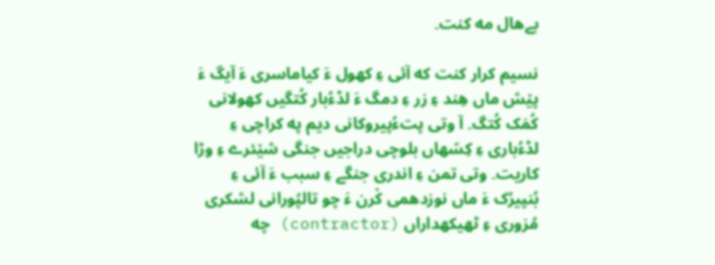بےھال مه کنت۔

نسیم کرار کنت که آئی ءِ کهول ءَ کیاماسری ءَ آیگ ءَ پێش ماں ھِند ءِ زر ءِ دمگ ءَ لڈءُبار کُتگیں کهولانی کُمَک کُتگ۔ آ وتی پتءُپیروکانی دیم په کراچی ءِ لڈءُباری ءِ کِسّهاں بلوچی دراجیں جنگی شێئرے ءِ وڑا کاریت۔ وتی تمن ءِ اندری جنگے ءِ سبب ءَ آئی ءِ بُنپیرُک ءَ ماں نوزدهمی کْرن ءَ چو تالپُورانی لشکری مُزوری ءِ ٹھیکهداراں (contractor) چه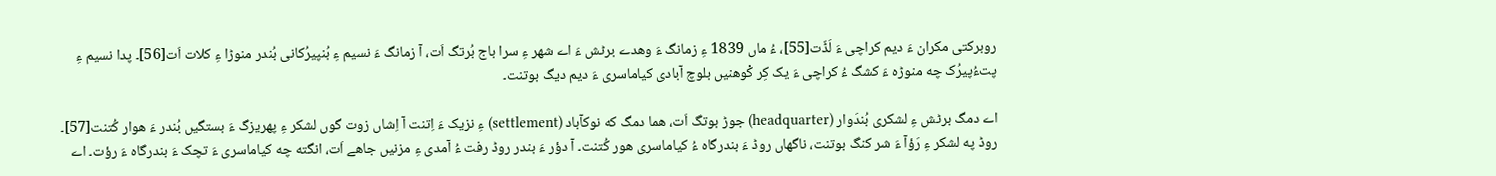روبرکتی مکران ءَ دیم کراچی ءَ لَڈّت[55]، ءُ ماں 1839 ءِ زمانگ ءَ وھدے برٹش ءَ اے شهر ءِ سرا باج بُرتگ اَت، آ زمانگ ءَ نسیم ءِ بُنپیرُکانی بُندر منوڑا ءِ کلات اَت[56]۔ پدا نسیم ءِ پتءُپیرُک چه منوڑه ءَ کشگ ءُ کراچی ءَ یک کِر کْوھنیں بلوچ آبادی کیاماسری ءَ دیم دیگ بوتنت۔

اے دمگ برٹش ءِ لشکری بُندَوار (headquarter) جوڑ بوتگ اَت، ھما دمگ که نوکآباد (settlement) ءِ نزیک ءَ اِتنت آ اِشاں زوت گوں لشکر ءِ پهریزگ ءَ بستگیں بُندر ءَ ھوار کُتنت[57]۔ روڈ په لشکر ءِ رَؤآ ءَ شر کنگ بوتنت، ناگهاں روڈ ءَ بندرگاه ءُ کیاماسری ھور کُتنت۔ آ دؤر ءَ بندر روڈ رفت ءُ آمدی ءِ مزنیں جاهے اَت، انگته چه کیاماسری ءَ تچک ءَ بندرگاه ءَ رؤت۔ اے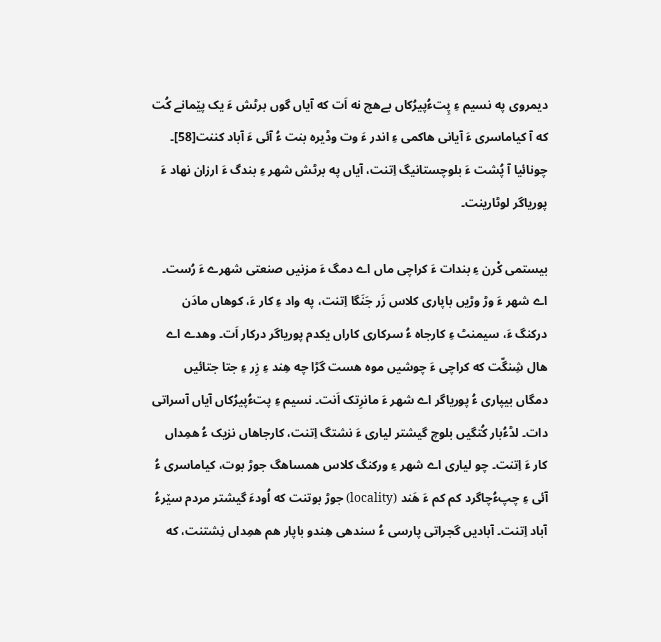دیمروی په نسیم ءِ پِتءُپیرُکاں بےھچ نه اَت که آیاں گوں برٹش ءَ یک پێمانے کُت که آ کیاماسری ءَ آیانی ھاکمی ءِ اندر ءَ وت وڈیره بنت ءُ آئی ءَ آباد کننت[58]۔ چونائیا آ پُشت ءَ بلوچستانیگ اِتنت، آیاں په برٹش شهر ءِ بندگ ءَ ارزان نهاد ءَ پوریاگر لوٹارینت۔

بیستمی کْرن ءِ بندات ءَ کراچی ماں اے دمگ ءَ مزنیں صنعتی شهرے ءَ رُست۔ اے شهر ءَ وڑ وڑیں باپاری کلاس زَر جَنَگا اِتنت، په واد ءِ کار ءَ، کوهاں مادَن درکنگ ءَ، سیمنٹ ءِ کارجاه ءُ سرکاری کاراں یکدم پوریاگر درکار اَت۔ وھدے اے ھال شِنگّت که کراچی ءَ چوشیں موه ھست گڑا چه ھِند ءِ زِر ءِ جتا جتائیں دمگاں بیپاری ءُ پوریاگر اے شهر ءَ مانرِتک اَنت۔ نسیم ءِ پتءُپیرُکاں آیاں آسراتی دات۔ لڈءُبار کُتگیں بلوچ گیشتر لیاری ءَ نشتگ اِتنت، کارجاهاں نزیک ءُ ھمِداں کار ءَ اِتنت۔ چو لیاری اے شهر ءِ ورکنگ کلاس ھمساھگ جوڑ بوت، کیاماسری ءُ آئی ءِ چپءُچاگرد کم کم ءَ ھَند (locality) جوڑ بوتنت که اُودءَ گیشتر مردم سێرءُ آباد اِتنت۔ آبادیں گجراتی پارسی ءُ سندھی ھِندو باپار ھم ھمِداں نِشتنت، که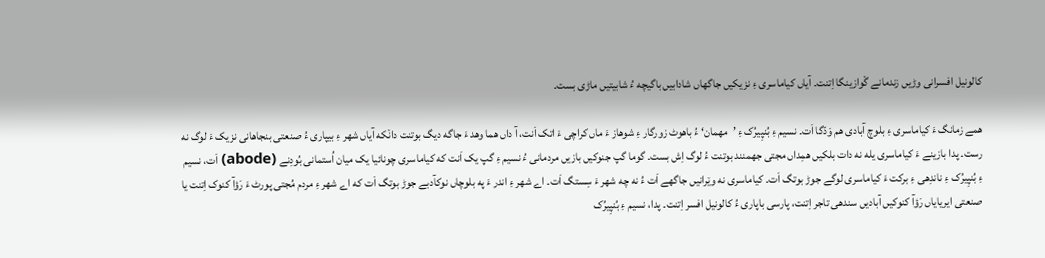کالونیل افسرانی وڑیں زندمانے گْوازینگا اِتنت۔ آیاں کیاماسری ءِ نزیکیں جاگهاں شادابیں باگیچه ءُ شابیتیں ماڑی بست۔

ھمے زمانگ ءَ کیاماسری ءِ بلوچ آبادی ھم وَدّگا اَت۔ نسیم ءِ بُنپِیرُک ءِ ’مهمان‘ ءُ باھوٹ زورگار ءِ شوھاز ءَ ماں کراچی ءَ اتک اَنت، آ داں ھما وھد ءَ جاگه دیگ بوتنت دان٘که آیاں شهر ءِ بیپاری ءُ صنعتی بنجاهانی نزیک ءَ لوگ نه رست۔ پدا بازینے ءَ کیاماسری یله نه دات بلکیں ھمِداں مجتی جھمنند بوتنت ءُ لوگ اِش بست۔ گوما گپ جنوکیں بازیں مردمانی ءُ نسیم ءِ گپ یک اَنت که کیاماسری چونائیا یک میان اُستمانی بُودِنے (abode) اَت، نسیم ءِ بُنپِیرُک ءِ ناندِهی ءِ برکت ءَ کیاماسری لوگے جوڑ بوتگ اَت۔ کیاماسری نه وێرانیں جاگهے اَت ءُ نه چه شهر ءَ سِستگ اَت۔ اے شهر ءِ اندر ءَ په بلوچاں نوکآدبے جوڑ بوتگ اَت که اے شهر ءِ مردم مُجتی پورٹ ءَ رَؤآ کنوک اِتنت یا صنعتی ایریایاں رَؤآ کنوکیں آبادیں سندھی تاجر اِتنت، پارسی باپاری ءُ کالونیل افسر اِتنت۔ پدا، نسیم ءِ بُنپِیرُک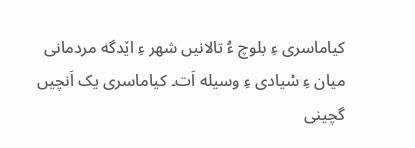کیاماسری ءِ بلوچ ءُ تالانیں شهر ءِ اێدگه مردمانی میان ءِ سْیادی ءِ وسیله اَت۔ کیاماسری یک اَنچیں گچینی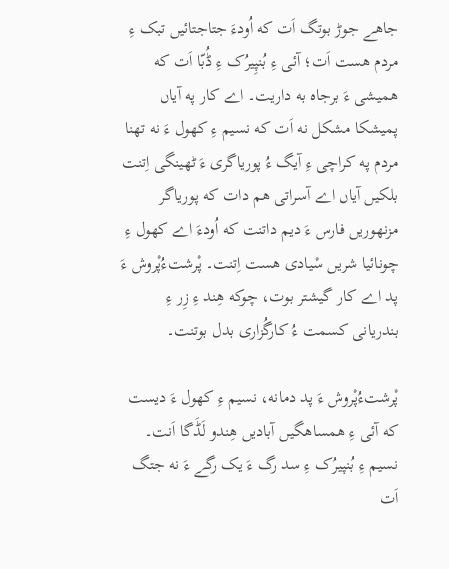جاهے جوڑ بوتگ اَت که اُودءَ جتاجتائیں تبک ءِ مردم ھست اَت؛ آئی ءِ بُنپِیرُک ءِ ڈُبّا اَت که ھمیشی ءَ برجاه به داریت۔ اے کار په آیاں پمیشکا مشکل نه اَت که نسیم ءِ کهول ءَ نه تهنا مردم په کراچی ءِ آیگ ءُ پوریاگری ءَ ٹهینگی اِتنت بلکیں آیاں اے آسراتی ھم دات که پوریاگر مزنھوریں فارس ءَ دیم داتنت که اُودءَ اے کهول ءِ چونائیا شریں سْیادی ھست اِتنت۔ پْرشتءُپْروش ءَ پد اے کار گیشتر بوت، چوکه ھِند ءِ زِر ءِ بندریانی کسمت ءُ کارگُزاری بدل بوتنت۔

پْرشتءُپْروش ءَ پد دمانه، نسیم ءِ کهول ءَ دیست که آئی ءِ ھمساھگیں آبادیں ھِندو لَڈَگا اَنت۔ نسیم ءِ بُنپیرُک ءِ سد رگ ءَ یک رگے ءَ نه جتگ اَت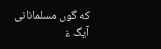که گوں مسلمانانی آیگ ءَ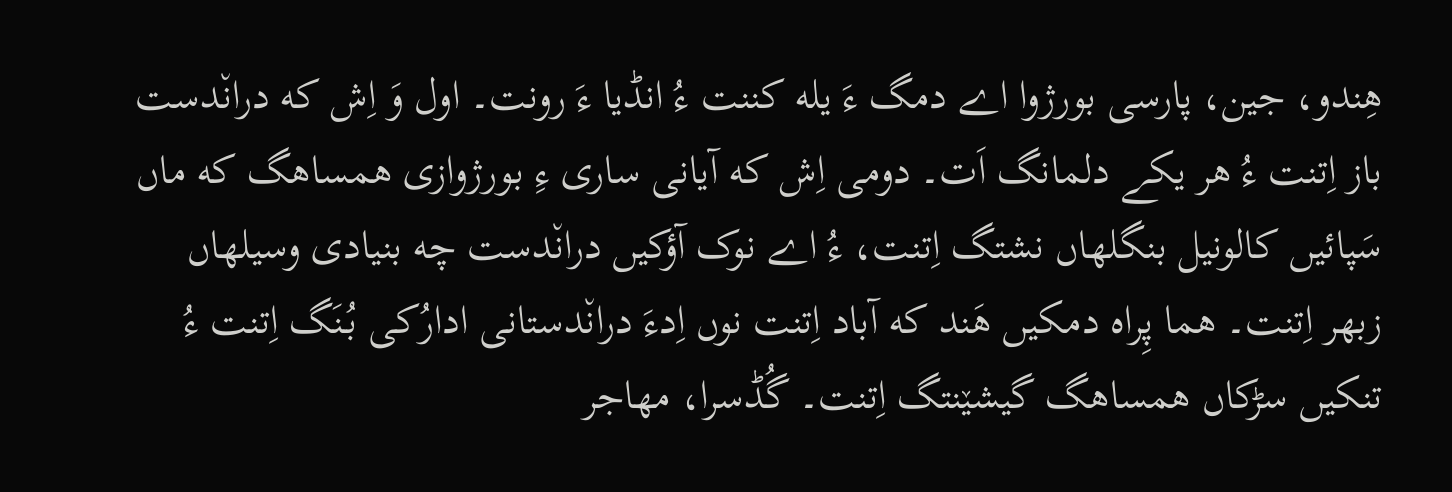ھِندو، جین، پارسی بورژوا اے دمگ ءَ یله کننت ءُ انڈیا ءَ رونت۔ اول وَ اِش که دران٘دست باز اِتنت ءُ ھر یکے دلمانگ اَت۔ دومی اِش که آیانی ساری ءِ بورژوازی ھمساھگ که ماں سَپائیں کالونیل بنگلهاں نشتگ اِتنت، ءُ اے نوک آؤکیں دران٘دست چه بنیادی وسیلهاں زبهر اِتنت۔ ھما پِراه دمکیں ھَند که آباد اِتنت نوں اِدءَ دران٘دستانی ادارُکی بُنَگ اِتنت ءُ تنکیں سڑکاں ھمساھگ گیشێنتگ اِتنت۔ گُڈسرا، مهاجر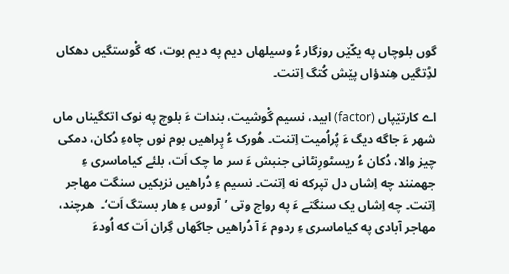گوں بلوچاں په یکّێں روزگار ءُ وسیلهاں دیم په دیم بوت، که گْوستگیں دھکاں لڈِتگیں ھِندؤاں پێش کُتگ اِتنت۔

اے کارتێپاں (factor) ابید، نسیم گْوشیت، بندات ءَ بلوچ په نوک اتکگیناں ماں شهر ءَ جاگه دیگ ءَ پُراُمیت اِتنت۔ ھُورک ءُ پِراهیں بوم نوں چاهءِ دُکان، دمکی چیز والا، دُکان ءُ ریسٹورِنٹانی جنبش ءَ سر ما چک اَت، بلئے کیاماسری ءِ جهمنند چه اِشاں دل تپرکه نه اِتنت۔ نسیم ءِ دُراهیں نزیکیں سنگت مهاجر اِتنت۔ چه اِشاں یک سنگتے ءَ په رواج وتی ’آروس ءِ ھار بستگ اَت‘۔  ھرچند، مهاجر آبادی په کیاماسری ءِ ردوم ءَ آ دُراهیں جاگهاں گِران اَت که اُودءَ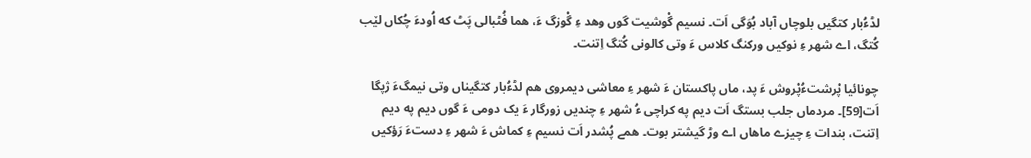لڈءُبار کتگیں بلوچاں آباد بُوَگی اَت۔ نسیم گْوشیت گوں وھد ءِ گْوزگ ءَ، ھما فُٹبالی پَٹ که اُودءَ چُکاں لێب کُتگ، اے شهر ءِ نوکیں ورکنگ کلاس ءَ وتی کالونی کُتگ اِتنت۔

چونائیا پْرشتءُپْروش ءَ پد، ماں پاکستان ءَ شهر ءِ معاشی دیمروی ھم لڈءُبار کتگیناں وتی نیمگءَ ژپگا اَت[59]۔ مردماں جلب بستگ اَت دیم په کراچی ءُ شهر ءِ چندیں زورگار ءَ یک دومی ءَ گوں دیم په دیم اِتنت، بندات ءِ چیزے ماهاں اے وڑ گیشتر بوت۔ ھمے پُشدر اَت نسیم ءِ کماش ءَ شهر ءِ دستءَ رَؤکیں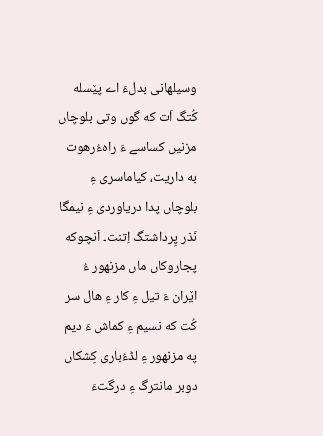وسیلهانی بدلءَ اے پێسله کُتگ اَت که گوں وتی بلوچاں مزنیں کساسے ءَ راهءُرھوت به داریت، کیاماسری ءِ بلوچاں پدا دریاوردی ءِ نیمگا نَذر پِرداشتگ اِتنت۔ اَنچوکه پجاروکاں ماں مزنھور ءُ اێران ءَ تیل ءِ کار ءِ ھال سر کُت که نسیم ءِ کماش ءَ دیم په مزنھور ءِ لڈءُباری کِشکاں دوبر مانترگ ءِ درگتءَ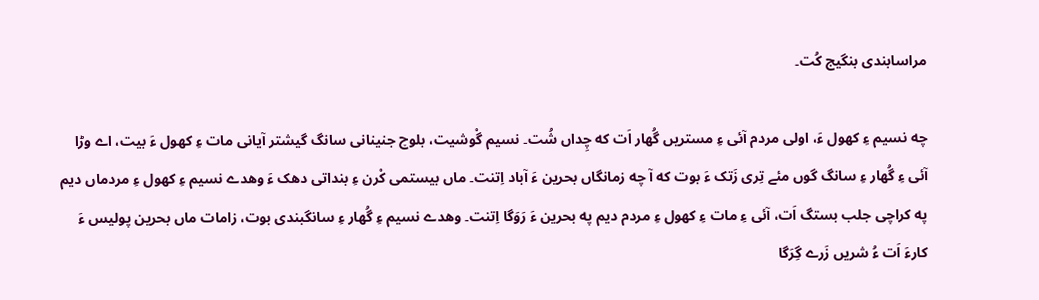مراسابندی بنگیج کُت۔

چه نسیم ءِ کهول ءَ، اولی مردم آئی ءِ مستریں گُهار اَت که چِداں شُت۔ نسیم گْوشیت، بلوچ جنینانی سانگ گیشتر آیانی مات ءِ کهول ءَ بیت، اے وڑا آئی ءِ گُهار ءِ سانگ گوں مئے تِری زَتک ءَ بوت که آ چه زمانگاں بحرین ءَ آباد اِتنت۔ ماں بیستمی کْرن ءِ بنداتی دھک ءَ وھدے نسیم ءِ کهول ءِ مردماں دیم په کراچی جلب بستگ اَت، آئی ءِ مات ءِ کهول ءِ مردم دیم په بحرین ءَ رَوَگا اِتنت۔ وھدے نسیم ءِ گُهار ءِ سانگبندی بوت، زامات ماں بحرین پولیس ءَ کارءَ اَت ءُ شریں زَرے گِرَگا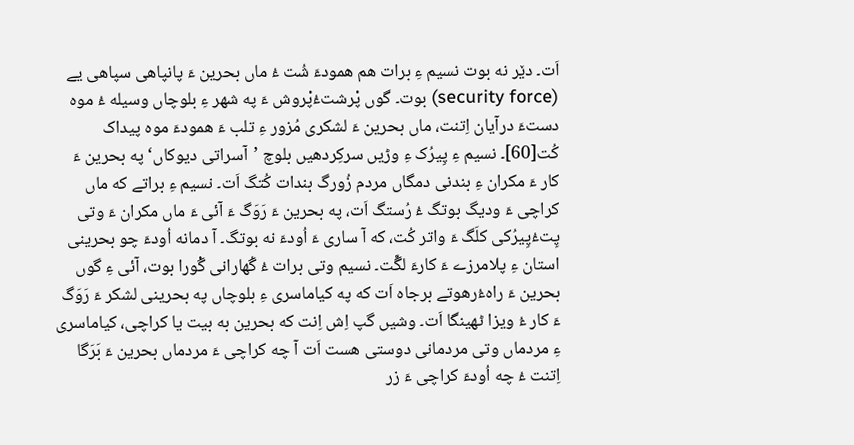اَت۔ دێر نه بوت نسیم ءِ برات ھم ھمودءَ شُت ءُ ماں بحرین ءَ پانپاهی سپاهی یے (security force) بوت۔ گوں پْرشتءُپْروش ءَ په شهر ءِ بلوچاں وسیله ءُ موه دستءَ درآیان اِتنت، ماں بحرین ءَ لشکری مُزور ءِ تلب ءَ ھمودءَ موه پیداک کُت[60]۔ نسیم ءِ پِیرُک ءِ وڑیں سرکِردهیں بلوچ ’آسراتی دیوکاں‘ په بحرین ءَ کار ءَ مکران ءِ بندنی دمگاں مردم زُورگ بندات کُتگ اَت۔ نسیم ءِ براتے که ماں کراچی ءَ ودیگ بوتگ ءُ رُستگ اَت، په بحرین ءَ رَوَگ ءَ آئی ءَ ماں مکران ءَ وتی پِتءُپِیرُکی کلَگ ءَ واتر کُت، که آ ساری ءَ اُودءَ نه بوتگ۔ آ دمانه اُودءَ چو بحرینی استان ءِ پلامرزے ءَ کارءَ لگِّت۔ نسیم وتی برات ءُ گُهارانی گْورا بوت، آئی ءِ گوں بحرین ءَ راهءُرھوتے برجاه اَت که په کیاماسری ءِ بلوچاں په بحرینی لشکر ءَ رَوَگ ءَ کار ءُ ویزا ٹهینگا اَت۔ وشیں گپ اِش اِنت که بحرین به بیت یا کراچی، کیاماسری ءِ مردماں وتی مردمانی دوستی ھست اَت آ چه کراچی ءَ مردماں بحرین ءَ بَرَگا اِتنت ءُ چه اُودءَ کراچی ءَ زر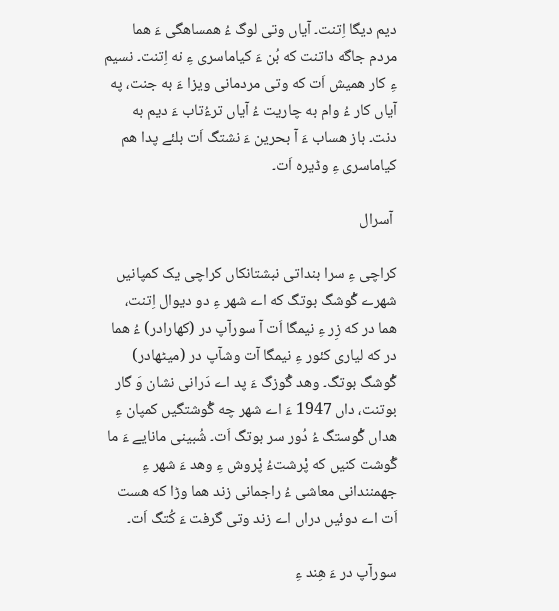دیم دیگا اِتنت۔ آیاں وتی لوگ ءُ ھمساھگی ءَ ھما مردم جاگه داتنت که بُن ءَ کیاماسری ءِ نه اِتنت۔ نسیم ءِ کار ھمیش اَت که وتی مردمانی ویزا ءَ به جنت، په آیاں کار ءُ وام به چاریت ءُ آیاں ترءُتاب ءَ دیم به دنت۔ باز ھساب ءَ آ بحرین ءَ نشتگ اَت بلئے پدا ھم کیاماسری ءِ وڈیره اَت۔

 آسرال

کراچی ءِ سرا بنداتی نبشتانکاں کراچی یک کمپانیں شهرے گْوشگ بوتگ که اے شهر ءِ دو دیوال اِتنت، ھما در که زِر ءِ نیمگا اَت آ سورآپ در (کھارادر) ءُ ھما در که لیاری کئور ءِ نیمگا آت وشآپ در (میٹھادر) گْوشگ بوتگ۔ وھد گْوزگ ءَ پد اے دَرانی نشان وَ گار بوتنت، داں 1947 ءَ اے شهر چه گْوشتگیں کمپان ءِ ھداں گْوستگ ءُ دُور سر بوتگ اَت۔ شُبینی مانایے ءَ ما گْوشت کنیں که پْرشتءُ پْروش ءِ وھد ءَ شهر ءِ جهمنندانی معاشی ءُ راجمانی زند ھما وڑا که ھست اَت اے دوئیں دراں اے زند وتی گرفت ءَ کُتگ اَت۔

سورآپ در ءَ ھِند ءِ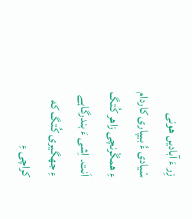زِر ءَ آبادیں ھونی سْیادی ءُ بیپاری کاردام ءِ ھمگْرنچی زاھر کُتگ اَنت۔ اِشی ءَ بندرگاہے ءِ جهگیری کُتگ که کراچی ءِ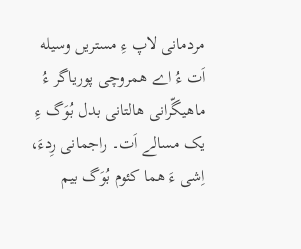مردمانی لاپ ءِ مستریں وسیله اَت ءُ اے ھمروچی پوریاگر ءُ ماھیگّرانی ھالتانی بدل بُوَگ ءِ یک مسالے اَت۔ راجمانی رِدءَ، اِشی ءَ ھما کئوم بُوَگ بیم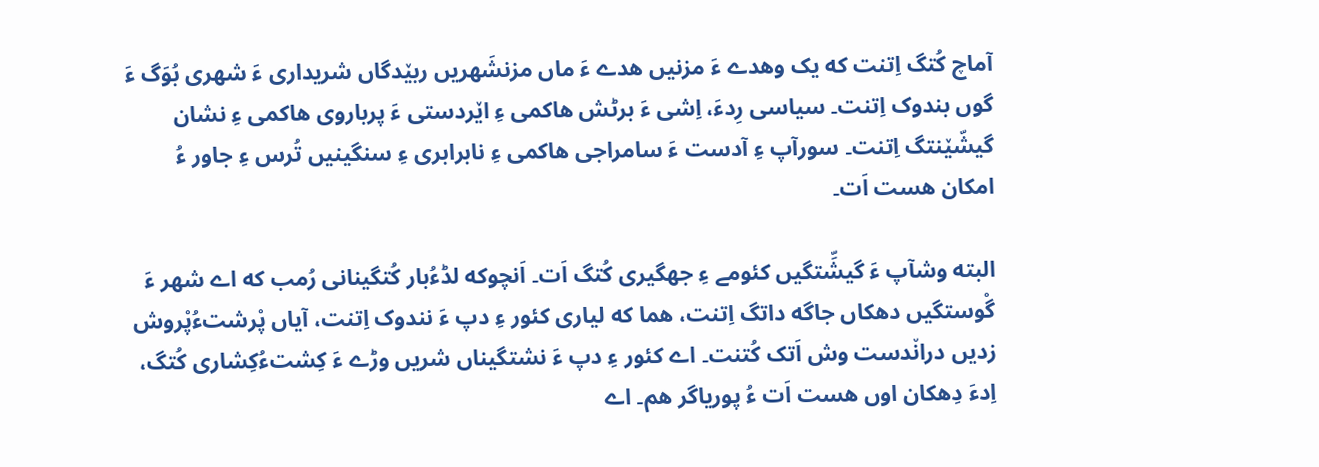آماچ کُتگ اِتنت که یک وھدے ءَ مزنیں ھدے ءَ ماں مزنشَهریں ربێدگاں شریداری ءَ شهری بُوَگ ءَ گوں بندوک اِتنت۔ سیاسی رِدءَ، اِشی ءَ برٹش ھاکمی ءِ اێردستی ءَ پرباروی ھاکمی ءِ نشان گیشّێنتگ اِتنت۔ سورآپ ءِ آدست ءَ سامراجی ھاکمی ءِ نابرابری ءِ سنگینیں تُرس ءِ جاور ءُ امکان ھست اَت۔

البته وشآپ ءَ گیشِّتگیں کئومے ءِ جهگیری کُتگ اَت۔ اَنچوکه لڈءُبار کُتگینانی رُمب که اے شهر ءَ گْوستگیں دھکاں جاگه داتگ اِتنت، ھما که لیاری کئور ءِ دپ ءَ نندوک اِتنت، آیاں پْرشتءُپْروش زدیں دران٘دست وش اَتک کُتنت۔ اے کئور ءِ دپ ءَ نشتگیناں شریں وڑے ءَ کِشتءُکِشاری کُتگ، اِدءَ دِھکان اوں ھست اَت ءُ پوریاگر ھم۔ اے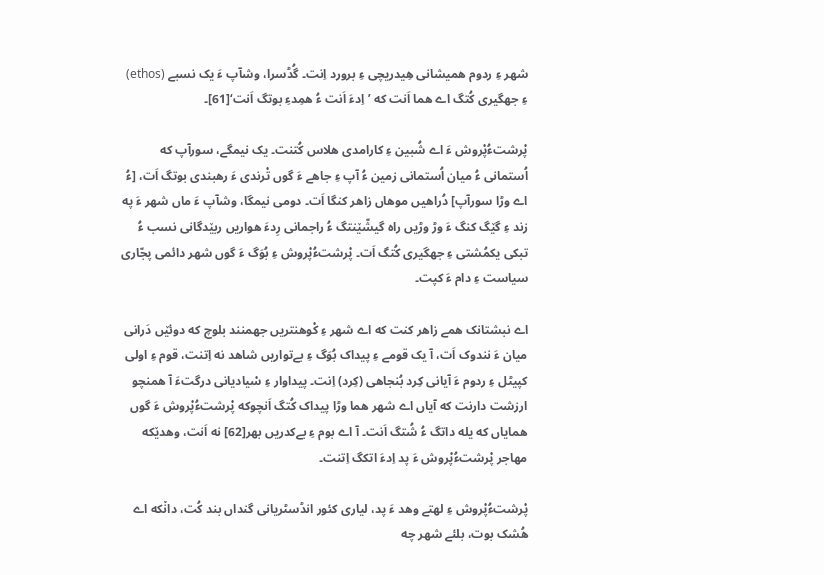شهر ءِ ردوم ھمیشانی ھِیدریچی ءِ برورد اِنت۔ گُڈسرا، وشآپ ءَ یک نسبے (ethos) ءِ جهگیری کُتگ اے ھما اَنت که ’اِدءَ اَنت ءُ ھمِدءِ بوتگ اَنت‘[61]۔

پْرشتءُپْروش ءَ اے شُبین ءِ کارامدی ھلاس کُتنت۔ یک نیمگے، سورآپ که اُستمانی ءُ میان اُستمانی زمین ءُ آپ ءِ جاهے ءَ گوں تْرندی ءَ رھبندی بوتگ اَت، [ءُ اے وڑا سورآپ] دُراهیں موهاں زاھر کنگا اَت۔ دومی نیمگا، وشآپ ءَ ماں شهر ءَ په زند ءِ گێگ کنگ ءَ وڑ وڑیں راه گیشّێنتگ ءُ راجمانی رِدءَ ھواریں ربێدگانی نسب ءُ تبکی یکمُشتی ءِ جهگیری کُتگ اَت۔ پْرشتءُپْروش ءِ بُوَگ ءَ گوں شهر دائمی پجّاری سیاست ءِ دام ءَ کپت۔

اے نبشتانک ھمے زاھر کنت که اے شهر ءِ کْوھنتریں جهمنند بلوچ که دوئێں دَرانی میان ءَ نندوک اَت، آ یک قومے ءِ پیداک بُوَگ ءِ بےتواریں شاھد نه اِتنت، قوم ءِ اولی کپیٹل ءِ ردوم ءَ آیانی کِرد بُنجاهی (کِرد) اِنت۔ پیداوار ءِ سْیادیانی درگتءَ آ ھمنچو ارزشت دارنت که آیاں اے شهر ھما وڑا پیداک کُتگ اَنچوکه پْرشتءُپْروش ءَ گوں ھمایاں که یله داتگ ءُ شُتگ اَنت۔ آ اے بوم ءِ بےکدریں بهر[62] نه اَنت، وھدێکه مهاجر پْرشتءُپْروش ءَ پد اِدءَ اتکگ اِتنت۔

پْرشتءُپْروش ءِ لهتے وھد ءَ پد، لیاری کئور انڈسٹریانی گنداں بند کُت، دان٘که اے ھُشک بوت، بلئے شهر چه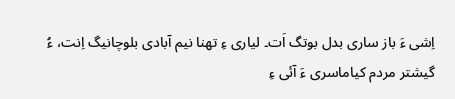اِشی ءَ باز ساری بدل بوتگ اَت۔ لیاری ءِ تهنا نیم آبادی بلوچانیگ اِنت، ءُ گیشتر مردم کیاماسری ءَ آئی ءِ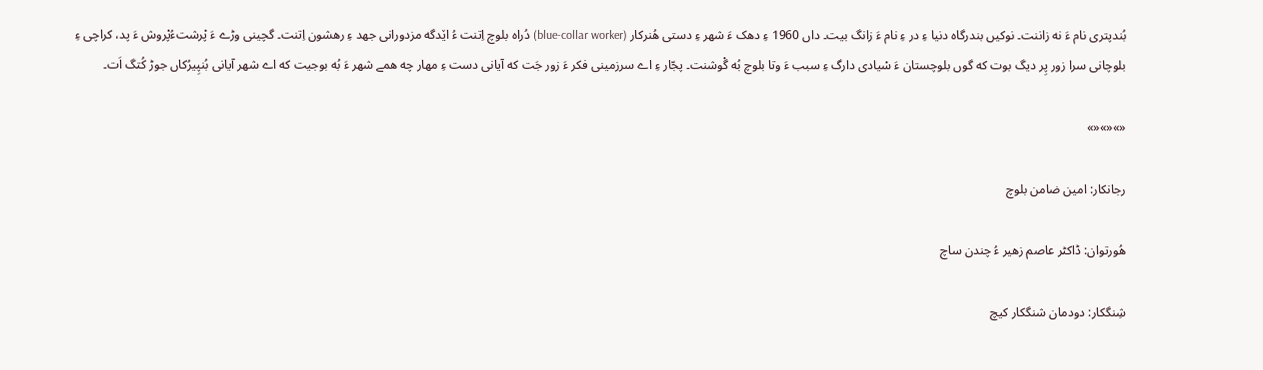بُندپتری نام ءَ نه زاننت۔ نوکیں بندرگاہ دنیا ءِ در ءِ نام ءَ زانگ بیت۔ داں 1960 ءِ دھک ءَ شهر ءِ دستی ھُنرکار (blue-collar worker) دُراه بلوچ اِتنت ءُ اێدگه مزدورانی جهد ءِ رھشون اِتنت۔ گچینی وڑے ءَ پْرشتءُپْروش ءَ پد، کراچی ءِ بلوچانی سرا زور پِر دیگ بوت که گوں بلوچستان ءَ سْیادی دارگ ءِ سبب ءَ وتا بلوچ بُه گْوشنت۔ پجّار ءِ اے سرزمینی فکر ءَ زور جَت که آیانی دست ءِ مهار چه ھمے شهر ءَ بُه بوجیت که اے شهر آیانی بُنپِیرُکاں جوڑ کُتگ اَت۔

«»«»«»

رجانکار: امین ضامن بلوچ

ھُورتوان: ڈاکٹر عاصم زھیر ءُ چندن ساچ

شِنگکار: دودمان شنگکار کیچ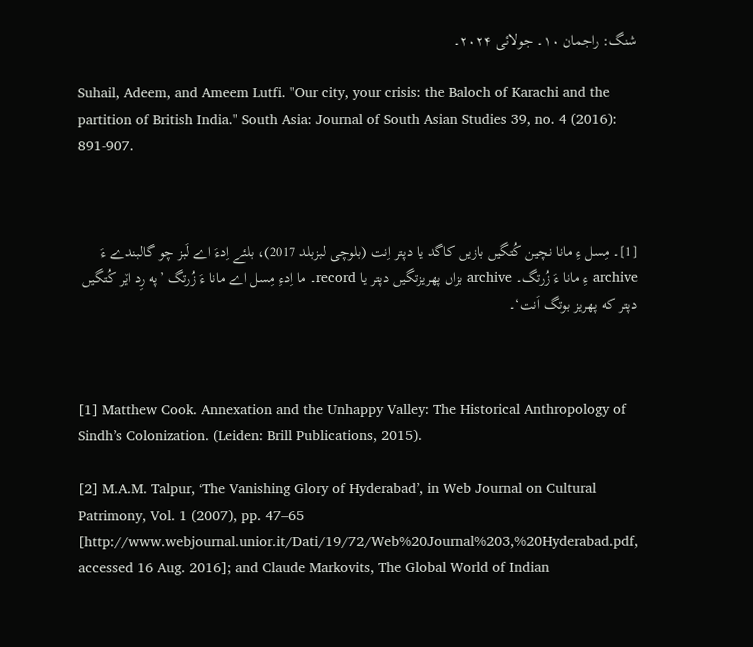شنگ: راجمان ۱۰۔ جولائی ۲۰۲۴۔

Suhail, Adeem, and Ameem Lutfi. "Our city, your crisis: the Baloch of Karachi and the partition of British India." South Asia: Journal of South Asian Studies 39, no. 4 (2016): 891-907.



[1]۔ مِسل ءِ مانا نچین کُتگیں بازیں کاگد یا دپتر اِنت (بلوچی لبزبلد 2017)، بلئے اِدءَ اے لَبز چو گالبندے ءَ archive ءِ مانا ءَ زُرتگ۔ archive بزاں پهریزتگیں دپتر یا record۔ ما اِدءِ مِسل اے مانا ءَ زُرتگ ’په رِد اێر کُتگیں دپتر که پهریز بوتگ اَنت‘۔



[1] Matthew Cook. Annexation and the Unhappy Valley: The Historical Anthropology of Sindh’s Colonization. (Leiden: Brill Publications, 2015).

[2] M.A.M. Talpur, ‘The Vanishing Glory of Hyderabad’, in Web Journal on Cultural Patrimony, Vol. 1 (2007), pp. 47–65  [http://www.webjournal.unior.it/Dati/19/72/Web%20Journal%203,%20Hyderabad.pdf, accessed 16 Aug. 2016]; and Claude Markovits, The Global World of Indian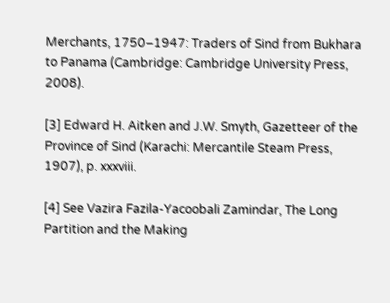Merchants, 1750–1947: Traders of Sind from Bukhara to Panama (Cambridge: Cambridge University Press, 2008).

[3] Edward H. Aitken and J.W. Smyth, Gazetteer of the Province of Sind (Karachi: Mercantile Steam Press, 1907), p. xxxviii.

[4] See Vazira Fazila-Yacoobali Zamindar, The Long Partition and the Making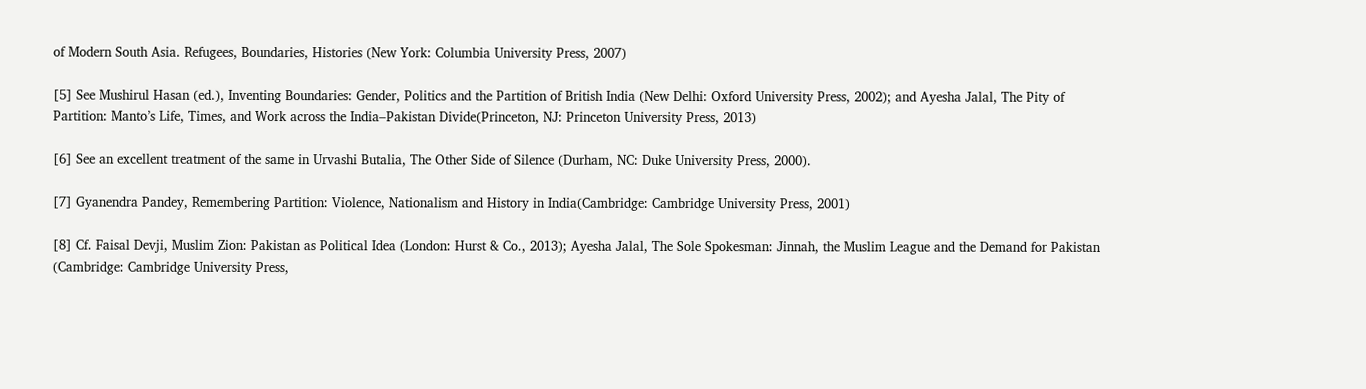of Modern South Asia. Refugees, Boundaries, Histories (New York: Columbia University Press, 2007)

[5] See Mushirul Hasan (ed.), Inventing Boundaries: Gender, Politics and the Partition of British India (New Delhi: Oxford University Press, 2002); and Ayesha Jalal, The Pity of Partition: Manto’s Life, Times, and Work across the India–Pakistan Divide(Princeton, NJ: Princeton University Press, 2013)

[6] See an excellent treatment of the same in Urvashi Butalia, The Other Side of Silence (Durham, NC: Duke University Press, 2000).

[7] Gyanendra Pandey, Remembering Partition: Violence, Nationalism and History in India(Cambridge: Cambridge University Press, 2001)

[8] Cf. Faisal Devji, Muslim Zion: Pakistan as Political Idea (London: Hurst & Co., 2013); Ayesha Jalal, The Sole Spokesman: Jinnah, the Muslim League and the Demand for Pakistan (Cambridge: Cambridge University Press,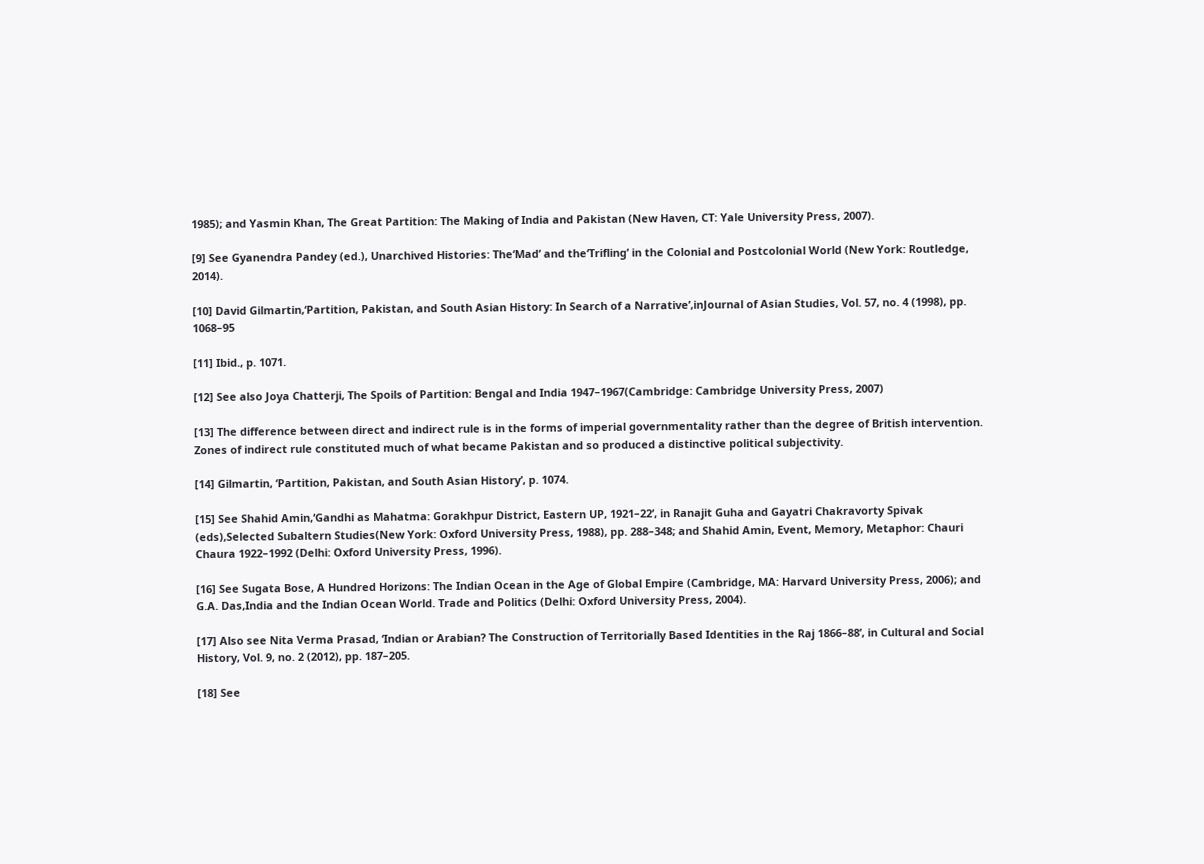1985); and Yasmin Khan, The Great Partition: The Making of India and Pakistan (New Haven, CT: Yale University Press, 2007).

[9] See Gyanendra Pandey (ed.), Unarchived Histories: The‘Mad’ and the‘Trifling’ in the Colonial and Postcolonial World (New York: Routledge, 2014).

[10] David Gilmartin,‘Partition, Pakistan, and South Asian History: In Search of a Narrative’,inJournal of Asian Studies, Vol. 57, no. 4 (1998), pp. 1068–95

[11] Ibid., p. 1071.

[12] See also Joya Chatterji, The Spoils of Partition: Bengal and India 1947–1967(Cambridge: Cambridge University Press, 2007)

[13] The difference between direct and indirect rule is in the forms of imperial governmentality rather than the degree of British intervention. Zones of indirect rule constituted much of what became Pakistan and so produced a distinctive political subjectivity.

[14] Gilmartin, ‘Partition, Pakistan, and South Asian History’, p. 1074.

[15] See Shahid Amin,‘Gandhi as Mahatma: Gorakhpur District, Eastern UP, 1921–22’, in Ranajit Guha and Gayatri Chakravorty Spivak (eds),Selected Subaltern Studies(New York: Oxford University Press, 1988), pp. 288–348; and Shahid Amin, Event, Memory, Metaphor: Chauri Chaura 1922–1992 (Delhi: Oxford University Press, 1996).

[16] See Sugata Bose, A Hundred Horizons: The Indian Ocean in the Age of Global Empire (Cambridge, MA: Harvard University Press, 2006); and G.A. Das,India and the Indian Ocean World. Trade and Politics (Delhi: Oxford University Press, 2004).

[17] Also see Nita Verma Prasad, ‘Indian or Arabian? The Construction of Territorially Based Identities in the Raj 1866–88’, in Cultural and Social History, Vol. 9, no. 2 (2012), pp. 187–205.

[18] See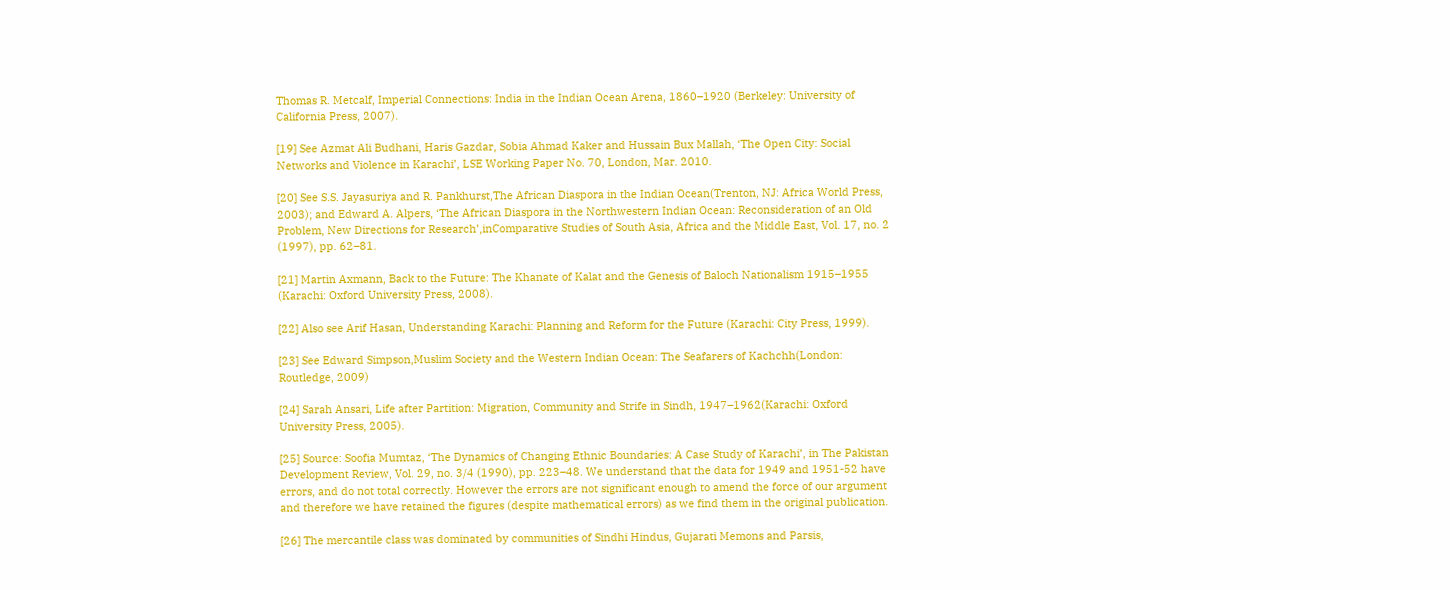Thomas R. Metcalf, Imperial Connections: India in the Indian Ocean Arena, 1860–1920 (Berkeley: University of California Press, 2007).

[19] See Azmat Ali Budhani, Haris Gazdar, Sobia Ahmad Kaker and Hussain Bux Mallah, ‘The Open City: Social Networks and Violence in Karachi’, LSE Working Paper No. 70, London, Mar. 2010.

[20] See S.S. Jayasuriya and R. Pankhurst,The African Diaspora in the Indian Ocean(Trenton, NJ: Africa World Press, 2003); and Edward A. Alpers, ‘The African Diaspora in the Northwestern Indian Ocean: Reconsideration of an Old Problem, New Directions for Research’,inComparative Studies of South Asia, Africa and the Middle East, Vol. 17, no. 2 (1997), pp. 62–81.

[21] Martin Axmann, Back to the Future: The Khanate of Kalat and the Genesis of Baloch Nationalism 1915–1955 (Karachi: Oxford University Press, 2008).

[22] Also see Arif Hasan, Understanding Karachi: Planning and Reform for the Future (Karachi: City Press, 1999).

[23] See Edward Simpson,Muslim Society and the Western Indian Ocean: The Seafarers of Kachchh(London: Routledge, 2009)

[24] Sarah Ansari, Life after Partition: Migration, Community and Strife in Sindh, 1947–1962(Karachi: Oxford University Press, 2005).

[25] Source: Soofia Mumtaz, ‘The Dynamics of Changing Ethnic Boundaries: A Case Study of Karachi’, in The Pakistan Development Review, Vol. 29, no. 3/4 (1990), pp. 223–48. We understand that the data for 1949 and 1951-52 have errors, and do not total correctly. However the errors are not significant enough to amend the force of our argument and therefore we have retained the figures (despite mathematical errors) as we find them in the original publication.

[26] The mercantile class was dominated by communities of Sindhi Hindus, Gujarati Memons and Parsis,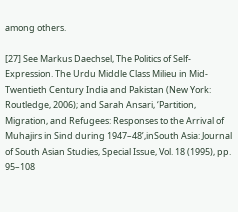among others.

[27] See Markus Daechsel, The Politics of Self-Expression. The Urdu Middle Class Milieu in Mid-Twentieth Century India and Pakistan (New York: Routledge, 2006); and Sarah Ansari, ‘Partition, Migration, and Refugees: Responses to the Arrival of Muhajirs in Sind during 1947–48’,inSouth Asia: Journal of South Asian Studies, Special Issue, Vol. 18 (1995), pp. 95–108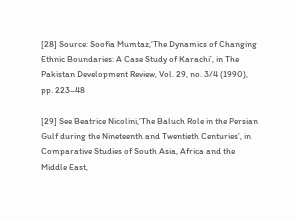[28] Source: Soofia Mumtaz,‘The Dynamics of Changing Ethnic Boundaries: A Case Study of Karachi’, in The Pakistan Development Review, Vol. 29, no. 3/4 (1990), pp. 223–48

[29] See Beatrice Nicolini,‘The Baluch Role in the Persian Gulf during the Nineteenth and Twentieth Centuries’, in Comparative Studies of South Asia, Africa and the Middle East,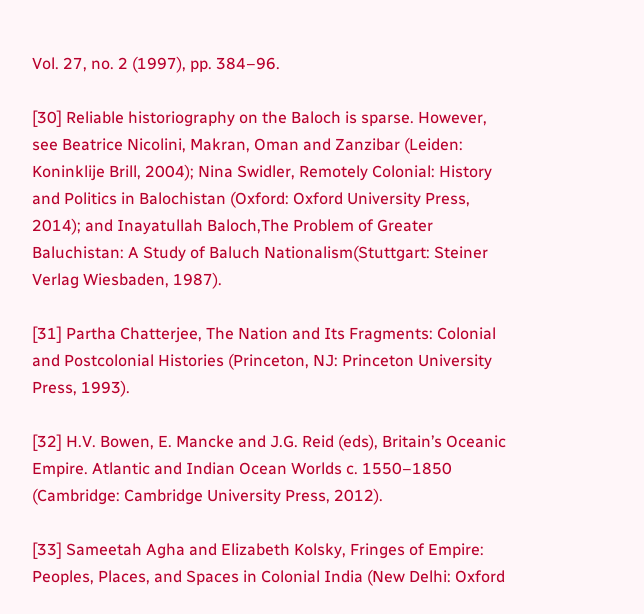Vol. 27, no. 2 (1997), pp. 384–96.

[30] Reliable historiography on the Baloch is sparse. However, see Beatrice Nicolini, Makran, Oman and Zanzibar (Leiden: Koninklije Brill, 2004); Nina Swidler, Remotely Colonial: History and Politics in Balochistan (Oxford: Oxford University Press, 2014); and Inayatullah Baloch,The Problem of Greater Baluchistan: A Study of Baluch Nationalism(Stuttgart: Steiner Verlag Wiesbaden, 1987).

[31] Partha Chatterjee, The Nation and Its Fragments: Colonial and Postcolonial Histories (Princeton, NJ: Princeton University Press, 1993).

[32] H.V. Bowen, E. Mancke and J.G. Reid (eds), Britain’s Oceanic Empire. Atlantic and Indian Ocean Worlds c. 1550–1850 (Cambridge: Cambridge University Press, 2012).

[33] Sameetah Agha and Elizabeth Kolsky, Fringes of Empire: Peoples, Places, and Spaces in Colonial India (New Delhi: Oxford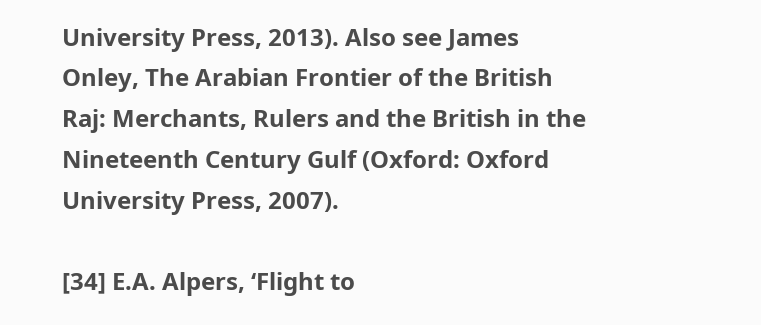University Press, 2013). Also see James Onley, The Arabian Frontier of the British Raj: Merchants, Rulers and the British in the Nineteenth Century Gulf (Oxford: Oxford University Press, 2007).

[34] E.A. Alpers, ‘Flight to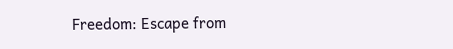Freedom: Escape from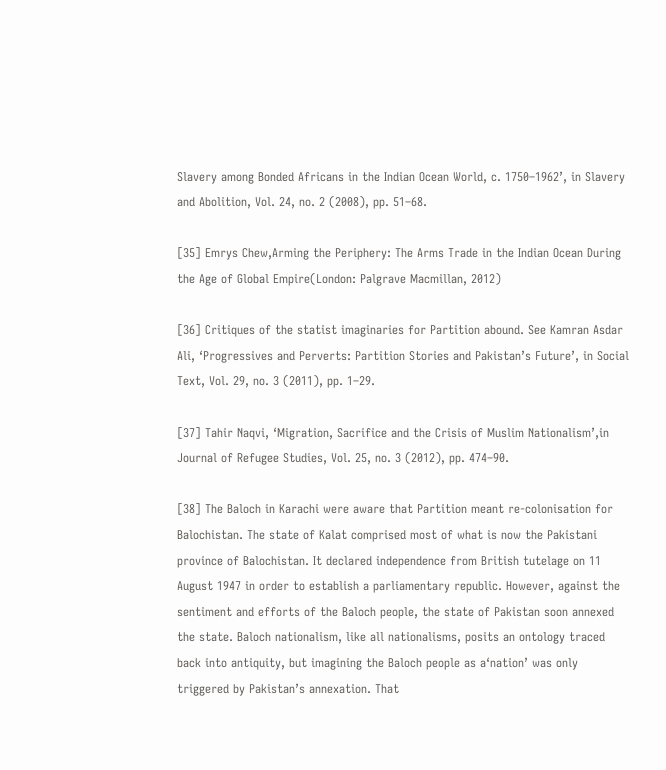Slavery among Bonded Africans in the Indian Ocean World, c. 1750–1962’, in Slavery and Abolition, Vol. 24, no. 2 (2008), pp. 51–68.

[35] Emrys Chew,Arming the Periphery: The Arms Trade in the Indian Ocean During the Age of Global Empire(London: Palgrave Macmillan, 2012)

[36] Critiques of the statist imaginaries for Partition abound. See Kamran Asdar Ali, ‘Progressives and Perverts: Partition Stories and Pakistan’s Future’, in Social Text, Vol. 29, no. 3 (2011), pp. 1–29.

[37] Tahir Naqvi, ‘Migration, Sacrifice and the Crisis of Muslim Nationalism’,in Journal of Refugee Studies, Vol. 25, no. 3 (2012), pp. 474–90.

[38] The Baloch in Karachi were aware that Partition meant re-colonisation for Balochistan. The state of Kalat comprised most of what is now the Pakistani province of Balochistan. It declared independence from British tutelage on 11 August 1947 in order to establish a parliamentary republic. However, against the sentiment and efforts of the Baloch people, the state of Pakistan soon annexed the state. Baloch nationalism, like all nationalisms, posits an ontology traced back into antiquity, but imagining the Baloch people as a‘nation’ was only triggered by Pakistan’s annexation. That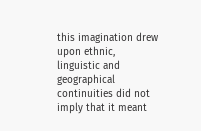this imagination drew upon ethnic, linguistic and geographical continuities did not imply that it meant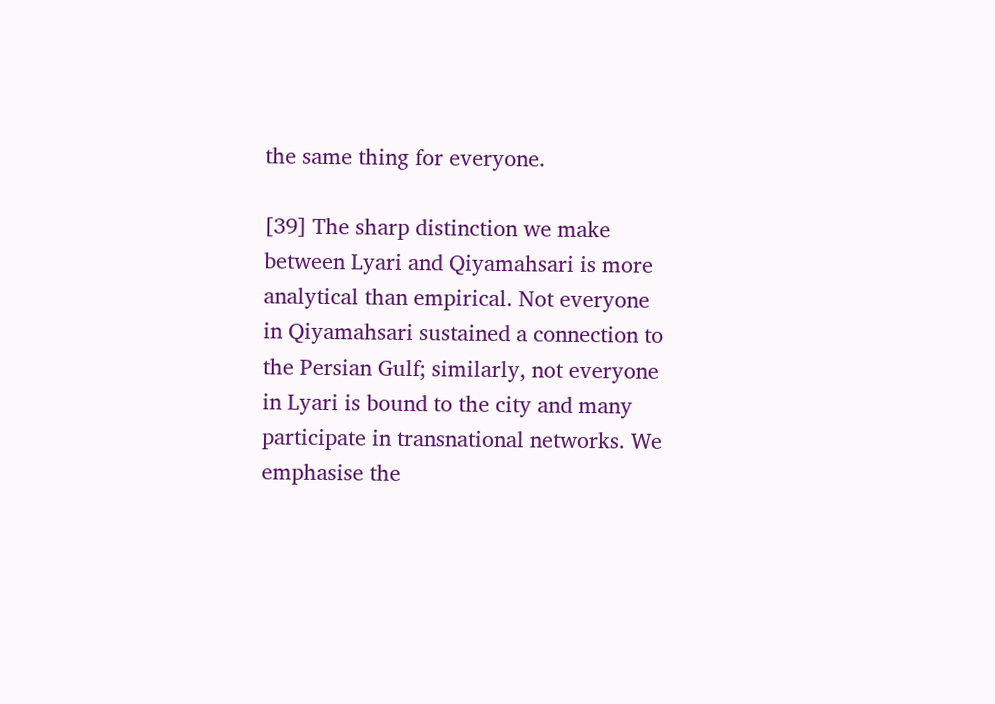the same thing for everyone.

[39] The sharp distinction we make between Lyari and Qiyamahsari is more analytical than empirical. Not everyone in Qiyamahsari sustained a connection to the Persian Gulf; similarly, not everyone in Lyari is bound to the city and many participate in transnational networks. We emphasise the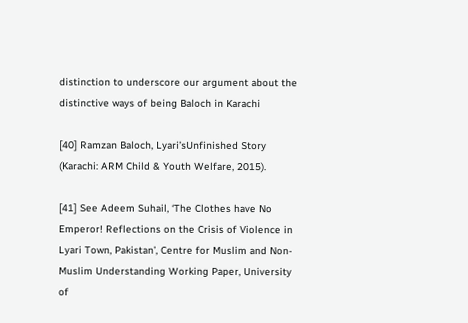distinction to underscore our argument about the distinctive ways of being Baloch in Karachi

[40] Ramzan Baloch, Lyari’sUnfinished Story (Karachi: ARM Child & Youth Welfare, 2015).

[41] See Adeem Suhail, ‘The Clothes have No Emperor! Reflections on the Crisis of Violence in Lyari Town, Pakistan’, Centre for Muslim and Non-Muslim Understanding Working Paper, University of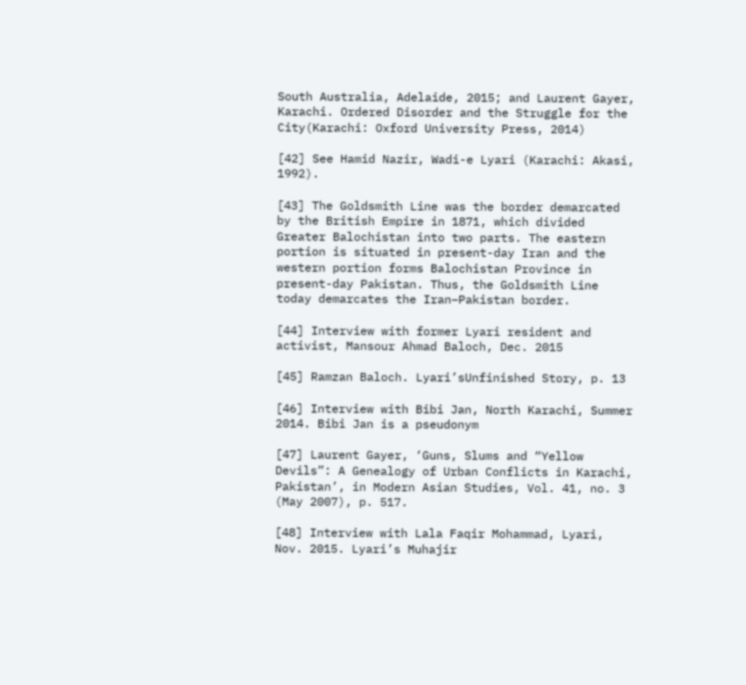South Australia, Adelaide, 2015; and Laurent Gayer, Karachi. Ordered Disorder and the Struggle for the City(Karachi: Oxford University Press, 2014)

[42] See Hamid Nazir, Wadi-e Lyari (Karachi: Akasi, 1992).

[43] The Goldsmith Line was the border demarcated by the British Empire in 1871, which divided Greater Balochistan into two parts. The eastern portion is situated in present-day Iran and the western portion forms Balochistan Province in present-day Pakistan. Thus, the Goldsmith Line today demarcates the Iran–Pakistan border.

[44] Interview with former Lyari resident and activist, Mansour Ahmad Baloch, Dec. 2015

[45] Ramzan Baloch. Lyari’sUnfinished Story, p. 13

[46] Interview with Bibi Jan, North Karachi, Summer 2014. Bibi Jan is a pseudonym

[47] Laurent Gayer, ‘Guns, Slums and “Yellow Devils”: A Genealogy of Urban Conflicts in Karachi, Pakistan’, in Modern Asian Studies, Vol. 41, no. 3 (May 2007), p. 517.

[48] Interview with Lala Faqir Mohammad, Lyari, Nov. 2015. Lyari’s Muhajir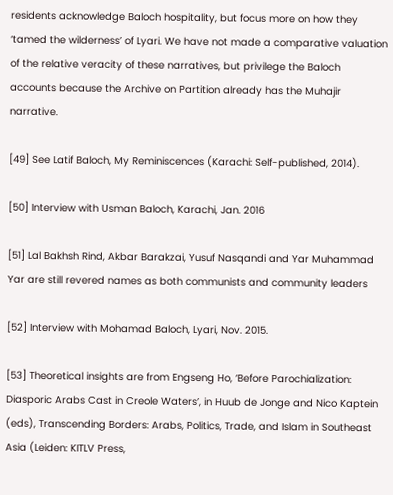residents acknowledge Baloch hospitality, but focus more on how they ‘tamed the wilderness’ of Lyari. We have not made a comparative valuation of the relative veracity of these narratives, but privilege the Baloch accounts because the Archive on Partition already has the Muhajir narrative.

[49] See Latif Baloch, My Reminiscences (Karachi: Self-published, 2014).

[50] Interview with Usman Baloch, Karachi, Jan. 2016

[51] Lal Bakhsh Rind, Akbar Barakzai, Yusuf Nasqandi and Yar Muhammad Yar are still revered names as both communists and community leaders

[52] Interview with Mohamad Baloch, Lyari, Nov. 2015.

[53] Theoretical insights are from Engseng Ho, ‘Before Parochialization: Diasporic Arabs Cast in Creole Waters’, in Huub de Jonge and Nico Kaptein (eds), Transcending Borders: Arabs, Politics, Trade, and Islam in Southeast Asia (Leiden: KITLV Press,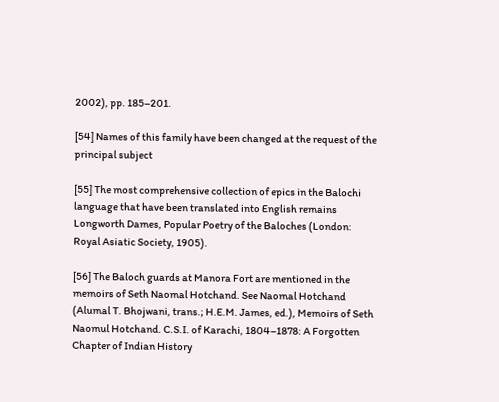2002), pp. 185–201.

[54] Names of this family have been changed at the request of the principal subject

[55] The most comprehensive collection of epics in the Balochi language that have been translated into English remains Longworth Dames, Popular Poetry of the Baloches (London: Royal Asiatic Society, 1905).

[56] The Baloch guards at Manora Fort are mentioned in the memoirs of Seth Naomal Hotchand. See Naomal Hotchand (Alumal T. Bhojwani, trans.; H.E.M. James, ed.), Memoirs of Seth Naomul Hotchand. C.S.I. of Karachi, 1804–1878: A Forgotten Chapter of Indian History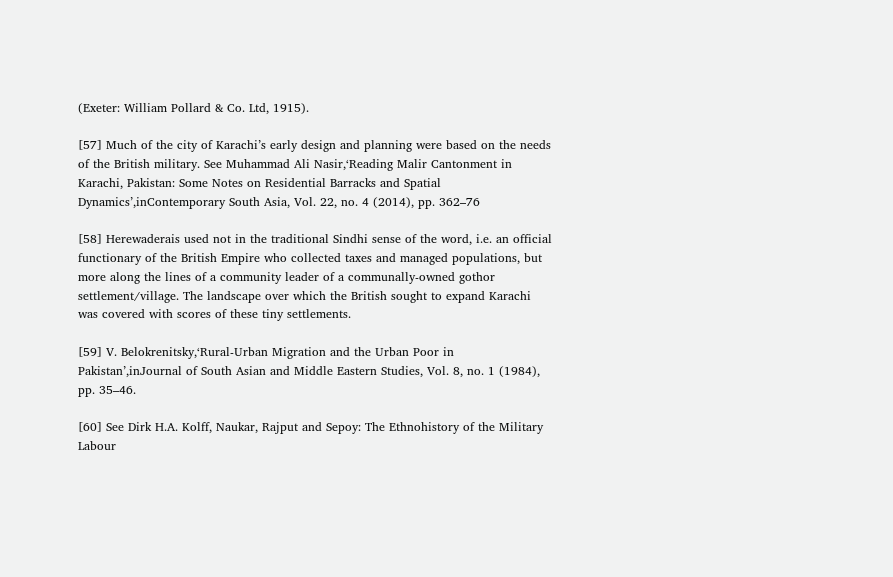(Exeter: William Pollard & Co. Ltd, 1915).

[57] Much of the city of Karachi’s early design and planning were based on the needs of the British military. See Muhammad Ali Nasir,‘Reading Malir Cantonment in Karachi, Pakistan: Some Notes on Residential Barracks and Spatial Dynamics’,inContemporary South Asia, Vol. 22, no. 4 (2014), pp. 362–76

[58] Herewaderais used not in the traditional Sindhi sense of the word, i.e. an official functionary of the British Empire who collected taxes and managed populations, but more along the lines of a community leader of a communally-owned gothor settlement/village. The landscape over which the British sought to expand Karachi was covered with scores of these tiny settlements.

[59] V. Belokrenitsky,‘Rural-Urban Migration and the Urban Poor in Pakistan’,inJournal of South Asian and Middle Eastern Studies, Vol. 8, no. 1 (1984), pp. 35–46.

[60] See Dirk H.A. Kolff, Naukar, Rajput and Sepoy: The Ethnohistory of the Military Labour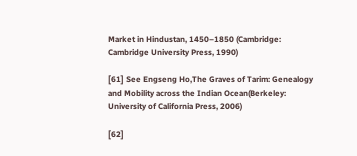Market in Hindustan, 1450–1850 (Cambridge: Cambridge University Press, 1990)

[61] See Engseng Ho,The Graves of Tarim: Genealogy and Mobility across the Indian Ocean(Berkeley: University of California Press, 2006)

[62]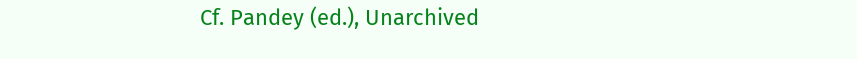Cf. Pandey (ed.), Unarchived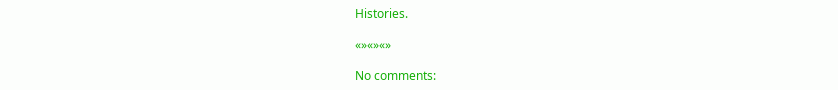Histories.

«»«»«»

No comments: